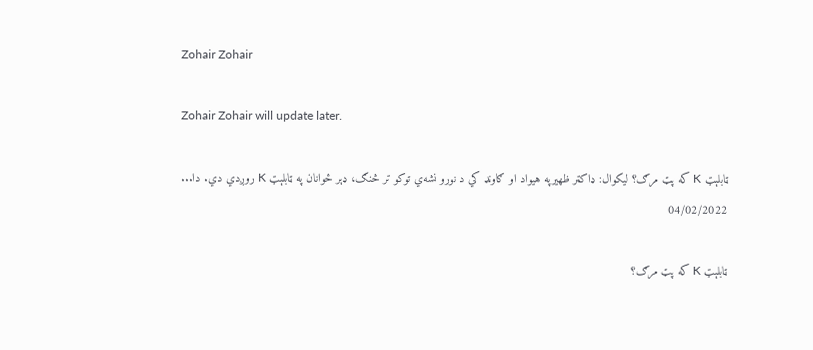Zohair Zohair

Zohair Zohair will update later.

ټابلېټ K که پټ مرګ؟ ليکوال: ډاکټر ظهيرپه هیواد او ګاونډ کي د نورو نشه‌ي توکو تر څنګ، ډېر ځوانان په ټابلېټ K روږدي دي. دا...
04/02/2022

ټابلېټ K که پټ مرګ؟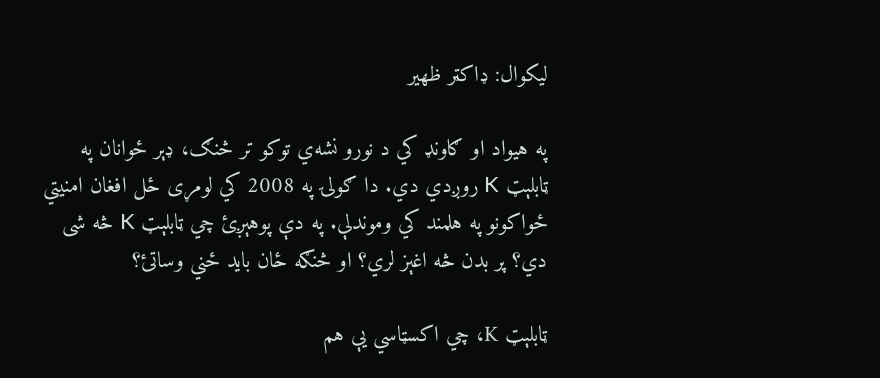ليکوال: ډاکټر ظهير

په هیواد او ګاونډ کي د نورو نشه‌ي توکو تر څنګ، ډېر ځوانان په ټابلېټ K روږدي دي. دا ګولۍ په 2008 کي لومړی ځل افغان امنیتي ځواکونو په هلمند کي وموندلې. په دې پوهېږئ چي ټابلېټ K څه شی دي؟ پر بدن څه اغېز لري؟ او څنګه ځان باید ځني وساتئ؟

ټابلېټ K، چي اکسټاسي یې هم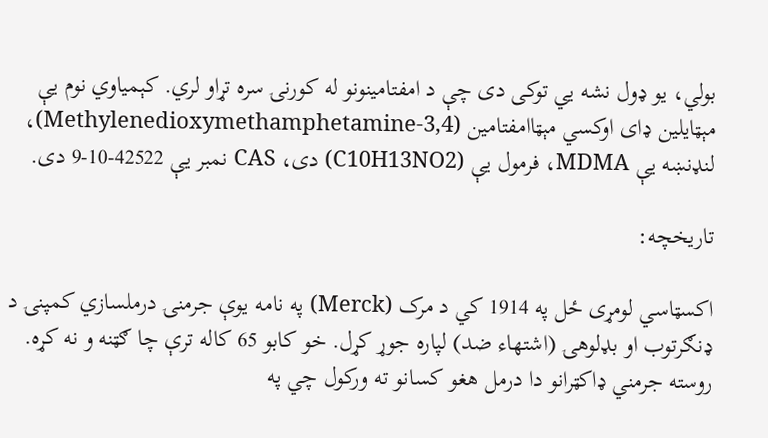بولي، یو ډول نشه ‌يي توکی دی چې د امفتامینونو له کورنۍ سره تړاو لري. کېمیاوي نوم یې مېټایلین ډای اوکسي مېټاامفتامین (3,4-Methylenedioxymethamphetamine)، لنډنښه یې MDMA، فرمول یې (C10H13NO2) دی، CAS نمبر یې 42522-10-9 دی.

تاریخچه:

اکسټاسي لومړی ځل په 1914 کي د مرک (Merck) په نامه یوې جرمنۍ درملسازي کمپنۍ د ډنګرتوب او بډلوهۍ (اشتهاء ضد) لپاره جوړ کړل. خو کابو 65 کاله ترې چا ګټنه و نه کړه. روسته جرمني ډاکټرانو دا درمل هغو کسانو ته ورکول چي په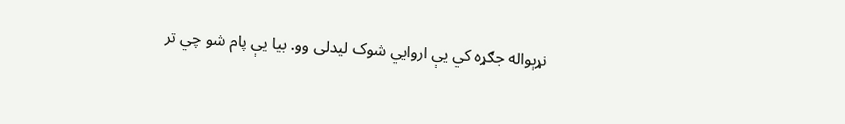نړېواله جګړه کي يې اروايي شوک لیدلی وو. بیا یې پام شو چي تر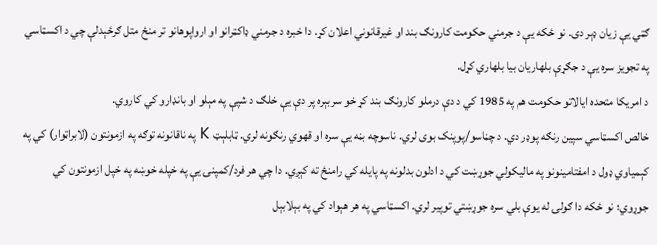ګټي یې زیان ډېر دی. نو ځکه یې د جرمني حکومت کارونګ بند او غیرقانوني اعلان کړ. دا خبره د جرمني ډاکټرانو او ارواپوهانو تر منځ متل ګرځېدلې چي د اکسټاسي په تجویز سره یې د جګړې بلهاریان بیا بلهاري کړل.
د امریکا متحده ایالاتو حکومت هم په 1985 کي د دې درملو کارونګ بند کړ خو سربېره پر دې یې خلګ د شپې په مېلو او بانډارو کي کاروي.
خالص اکسټاسي سپین رنګه پوډر دي. د چڼاسو/پوپنک بوی لري. ناسوچه بڼه یې سره او قهوي رنګونه لري. ټابلېټ K په ناقانونه توګه په ازمونتون (لابراټوار) کي په کېمیاوي ډول د امفتامینونو په مالیکولي جوړښت کي د ادلون بدلونه په پایله کي رامنځ ته کېږي. دا چي هر فرد/کمپنۍ یې په خپله خوښه په خپل ازمونتون کي جوړوي؛ نو ځکه دا ګولۍ له یوې بلي سره جوړښتي توپیر لري. اکسټاسي په هر هېواد کي په بېلابېل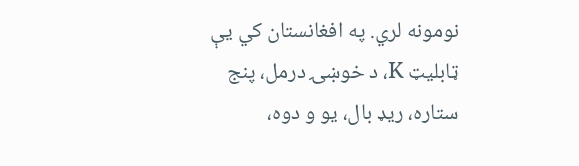نومونه لري. په افغانستان کي یې ټابلیټ K، د خوښۍ درمل، پنج ستاره، ریډ بال، یو و دوه،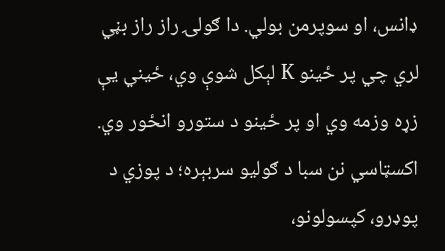ډانس، او سوپرمن بولي. دا ګولۍ راز راز بڼي لري چي پر ځینو K لېکل شوې وي، ځیني یې زړه وزمه وي او پر ځینو د ستورو انځور وي. اکسټاسي نن سبا د ګولیو سربېره؛ د پوزي د پوډرو، کپسولونو،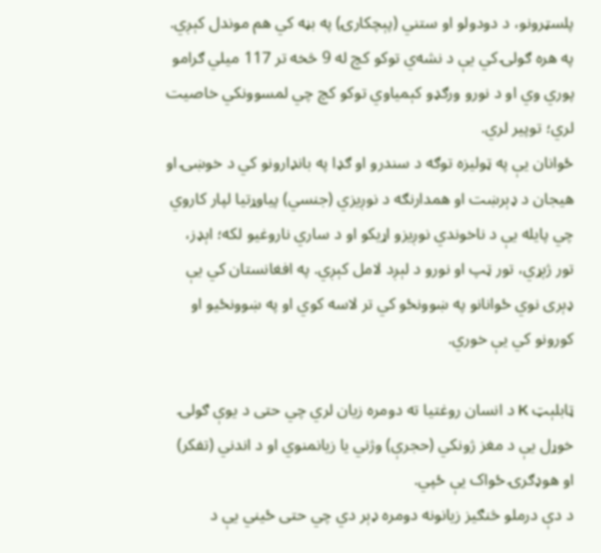پلسټرونو، د دودولو او ستني (پېچکارۍ) په بڼه کي هم موندل کېږي. په هره ګولۍ کي یې د نشه‌ي توکو کچ له 9 څخه تر 117 میلي ګرامو پوري وي او د نورو ورګډو کېمیاوي توکو کچ چي لمسوونکي خاصیت لري؛ توپیر لري.
ځوانان یې په ټولیزه توګه د سندرو او ګډا په بانډارونو کي د خوښۍ او هیجان د ډېرښت او همدارنګه د نوږیزي (جنسي) پياوړتیا لپار کاروي چي پایله یې د ناخوندي نوږیزو اړيکو او د ساري ناروغیو لکه؛ اېډز، تور ژېړي، تور ټپ او نورو د لېږد لامل کېږي. په افغانستان کي يې ډېری نوي ځوانانو په ښوونځو کي تر لاسه کوي او په ښوونځيو او کورونو کي يې خوري.

ټابلېټ K د انسان روغتیا ته دومره زیان لري چي حتی د یوې ګولۍ خوړل یې د مغز ژونکي (حجرې) وژني یا زیانمنوي او د اندني (تفکر) او هوډګرۍ ځواک يې ځپي.
د دې درملو څنګیز زیانونه دومره ډېر دي چي حتی ځیني یې د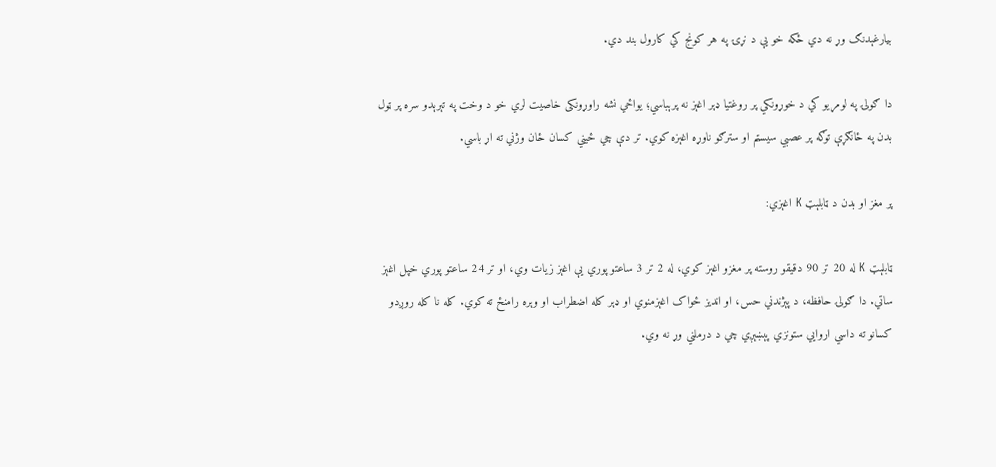بیارغېدنګ وړ نه دي ځکه خو یې د نړۍ په هر کونج کي کارول بند دي.

دا ګولۍ په لومړيو کي د خوړونکي پر روغتیا ډېر اغېز نه پرېباسي؛ یواځي نشه راوړونکی خاصیت لري خو د وخت په تېرېدو سره پر ټول بدن په ځانګړې توګه پر عصبي سیسټم او سترګو ناوړه اغېزه کوي. تر دې چي ځیني کسان ځان وژني ته اړ باسي.

پر مغز او بدن د ټابلېټ K اغېزي:

ټابلېټ K له 20 تر 90 دقیقو روسته پر مغزو اغېز کوي، له 2 تر 3 ساعتو پوري یې اغېز زیات وي، او تر 24 ساعتو پوري خپل اغېز ساتي. دا ګولۍ حافظه، د پېژندني حس، او انديز ځواک اغېزمنوي او ډېر کله اضطراب او وېره رامنځ ته کوي. کله نا کله روږدو کسانو ته داسي اروايي ستونزي پېښېږي چي د درملني وړ نه وي.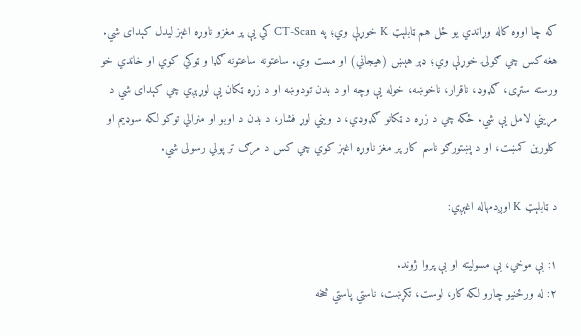که چا اووه کاله وړاندي یو ځل هم ټابلېټ K خوړلې وي؛ په CT-Scan کي یې پر مغزو ناوړه اغېز لیدل کېدای شي.
هغه کس چي ګولۍ خوړلې وي؛ ډېر هېښ (هیجاني) او مست وي. ساعتونه ساعتونه ګډا و ټوکي کوي او خاندي خو ورسته ستړی، ګډوډ، ناقرار، ناخوښه، خوله یې وچه او د بدن تودوښه او د زړه ټکان یې لوړېږي چي کېدای شي د مړیني لامل یې شي. ځکه چي د زړه د ټکانو ګډوډي، د ویني لوړ فشار، د بدن د اوبو او منرالي توکو لکه سوډیم او کلورین کمښت، او د پښتورګو ناسم کار پر مغز ناوړه اغېز کوي چي کس د مرګ تر پولي رسولی شي.

د ټابلېټ K اوږدمهاله اغېږي:

۱: بې موخي، بې مسولیته او بې پروا ژوند.
۲: له ورځنیو چارو لکه کار، لوست، تکړښت، ناستي پاستي څخه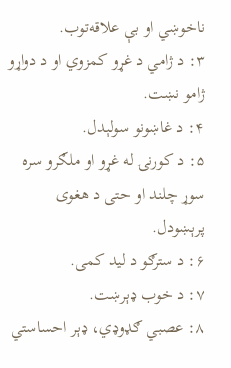ناخوښي او بې علاقه‌توب.
۳: د ژامي د غړو کمزوي او د دواړو ژامو نښت.
۴: د غاښونو سولېدل.
۵: د کورنۍ له غړو او ملګرو سره سوړ چلند او حتی د هغوی پرېښودل.
۶: د سترګو د لید کمی.
۷: د خوب ډېرښت.
۸: عصبي ګډوډي، ډېر احساستي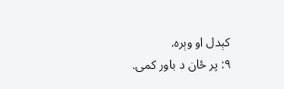کېدل او وېره.
۹: پر ځان د باور کمی.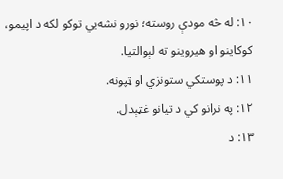۱۰: له څه مودې روسته؛ نورو نشه‌يي توکو لکه د اپیمو، کوکاینو او هیروینو ته لېوالتیا.
۱۱: د پوستکي ستونزي او ټپونه.
۱۲: په نرانو کي د تیانو غټېدل.
۱۳: د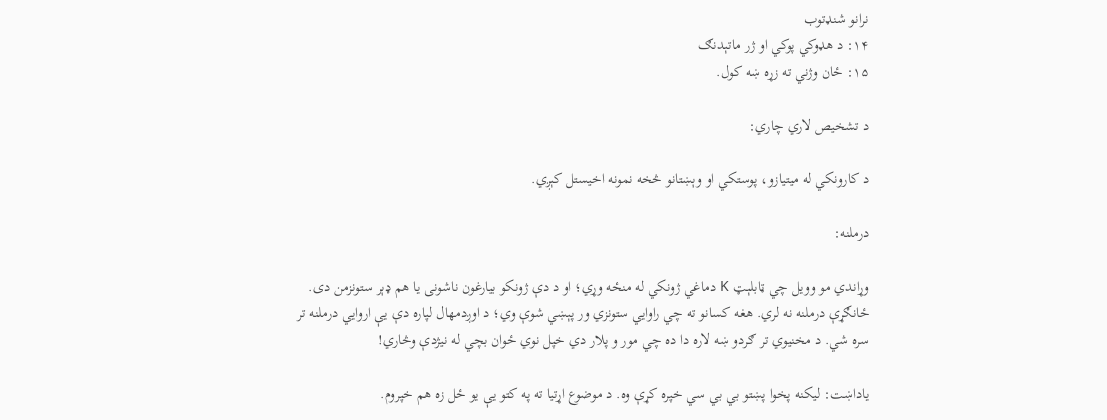نرانو شنډتوب
۱۴: د هډوکي پوکي او ژر ماتېدنګ
۱۵: ځان وژني ته زړه ښه کول.

د تشخیص لاري چاري:

د کارونکي له میتیازو، پوستکي او وېښتانو څخه نمونه اخيستل کېږي.

درملنه:

وړاندي مو وویل چي ټابلېټ K دماغي ژونکي له منځه وړي؛ او د دې ژونکو بیارغون ناشونی یا هم ډېر ستونزمن دی. ځانګړې درملنه نه لري. هغه کسانو ته چي راوايي ستونزي ور پېښي شوې وي؛ د اوږدمهال لپاره دې یې اروايي درملنه تر سره شي. د مخنیوي تر ګردو ښه لاره دا ده چي مور و پلار دي خپل نوي ځوان بچي له نيژدې وڅاري!

ياداښت: ليکنه پخوا پښتو بي بي سي خپره کړې وه. د موضوع اړتيا ته په کتو يې يو ځل زه هم خپروم.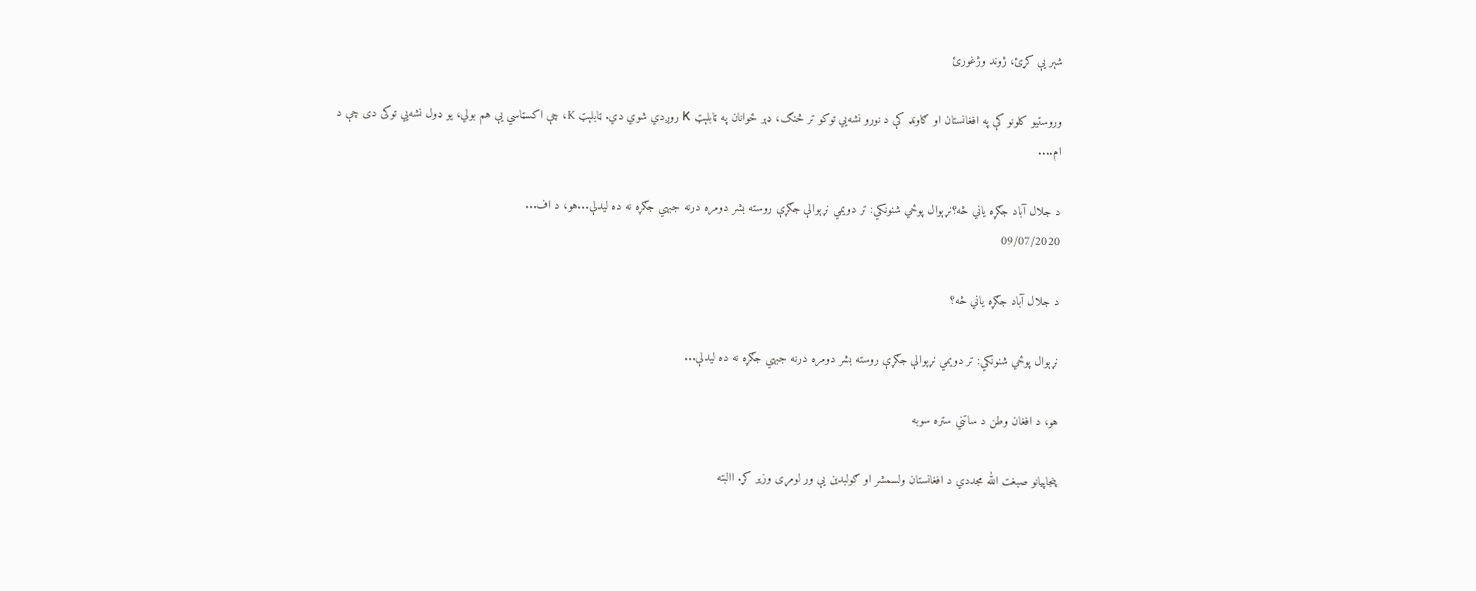شېر يې کړئ، ژوند وژغورئ

وروستیو کلونو کې په افغانستان او ګاونډ کې د نورو نشه‌يي توکو تر څنګ، ډېر ځوانان په ټابلېټ K روږدي شوي دي. ټابلېټ K، چې اکسټاسي یې هم بولي، یو ډول نشه‌يي توکی دی چې د ام....

د جلال آباد جګړه ياني څه؟نړېوال پوځي شنونکي: تر دويمي نړېوالې جګړې روسته بشر دومره درنه جبهي جګړه نه ده ليدلې...هو، د اف...
09/07/2020

د جلال آباد جګړه ياني څه؟

نړېوال پوځي شنونکي: تر دويمي نړېوالې جګړې روسته بشر دومره درنه جبهي جګړه نه ده ليدلې...

هو، د افغان وطن د ساتني ستره سوبه

پنجاپيانو صبغت الله مجددي د افغانستان ولسمشر او ګولبدين يې ور لومړى وزير کړ. االبته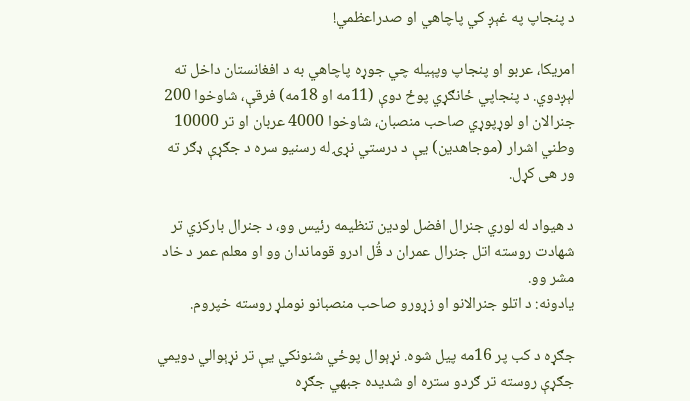د پنجاپ په غېږ کي پاچاهي او صدراعظمي!

امريکا، عربو او پنجاپ وپېيله چي جوړه پاچاهي به د افغانستان داخل ته لېږدوي. د پنجاپي ځانګړي پوځ دوې (11مه او 18مه) فرقې، شاوخوا 200 جنرالان او لوړپوړي صاحب منصبان، شاوخوا 4000 عربان او تر 10000 وطني اشرار (موجاهدين) يې د درستي نړۍ له رسنيو سره د جګړې ډګر ته ور هى کړل.

د هيواد له لوري جنرال افضل لودين تنظيمه رئيس وو، د جنرال بارکزي تر شهادت روسته اتل جنرال عمران د قُل ادرو قوماندان وو او معلم عمر د خاد مشر وو.
يادونه: د اتلو جنرالانو او زړورو صاحب منصبانو نوملړ روسته خپروم.

جګړه د کب پر 16مه پيل شوه. نړېوال پوځي شنونکي يې تر نړېوالي دويمي جګړې روسته تر ګردو ستره او شديده جبهي جګړه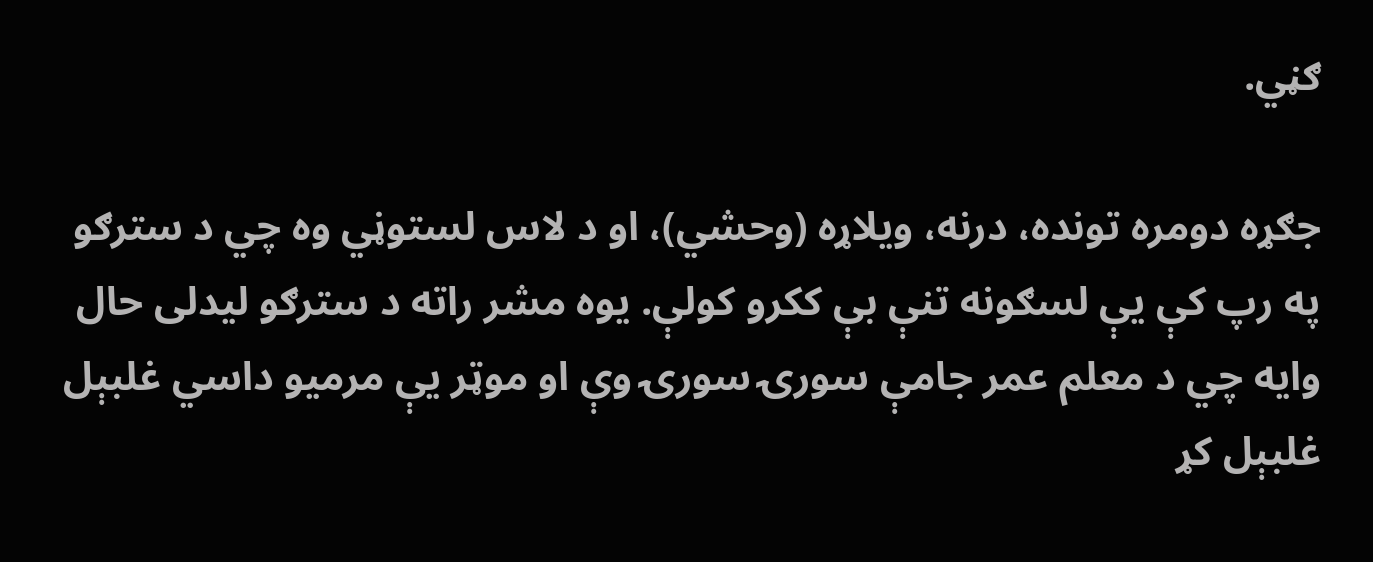ګڼي.

جګړه دومره تونده، درنه، ويلاړه (وحشي)، او د لاس لستوڼي وه چي د سترګو په رپ کې يې لسګونه تنې بې ککرو کولې. يوه مشر راته د سترګو ليدلى حال وايه چي د معلم عمر جامې سورۍ سورۍ وې او موټر يې مرميو داسي غلبېل غلبېل کړ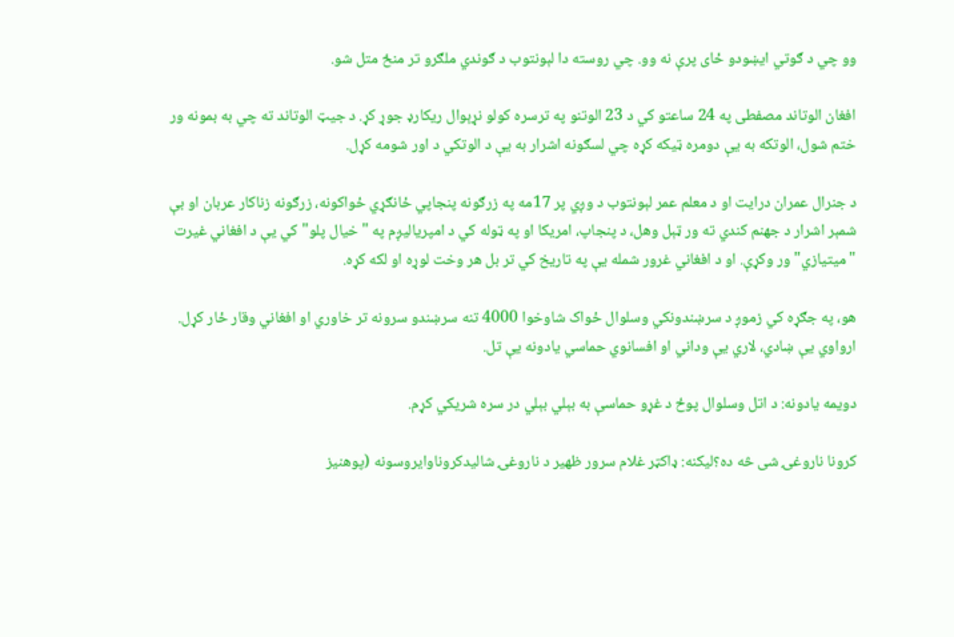وو چي د ګوتي ايښودو ځاى پرې نه وو. چي روسته دا لېونتوب د ګوندي ملګرو تر منځ متل شو.

افغان الوتاند مصفطى په 24 ساعتو کي د 23 الوتنو په ترسره کولو نړېوال ريکارډ جوړ کړ. د جيټ الوتاند ته چي به بمونه ور ختم شول، الوتکه به يې دومره ټيکه کړه چي لسګونه اشرار به يې د الوتکي د اور شومه کړل.

د جنرال عمران درايت او د معلم عمر لېونتوب د وږي پر 17مه په زرګونه پنجاپي ځانګړي ځواکونه، زرګونه زناکار عربان او بې شمېر اشرار د جهنم کندي ته ور ټېل وهل، د پنجاپ، امريکا او په ټوله کي د امپرياليږم په "خيال پلو" کي يې د افغاني غيرت "ميتيازي" ور وکړې. او د افغاني غرور شمله يې په تاريخ کي تر بل هر وخت لوړه او لکه کړه.

هو، په جګړه کي زموږ د سرښندونکي وسلوال ځواک شاوخوا 4000 تنه سرښندو سرونه تر خاوري او افغاني وقار ځار کړل. ارواوي يې ښادي، لاري يې وداني او افسانوي حماسي يادونه يې تل.

دويمه يادونه: د اتل وسلوال پوځ د غړو حماسې به بېلي بېلي در سره شريکي کړم.

کرونا ناروغۍ شى څه ده؟ليکنه: ډاکټر غلام سرور ظهیر د ناروغۍ شاليدکروناوايروسونه (پوهنيز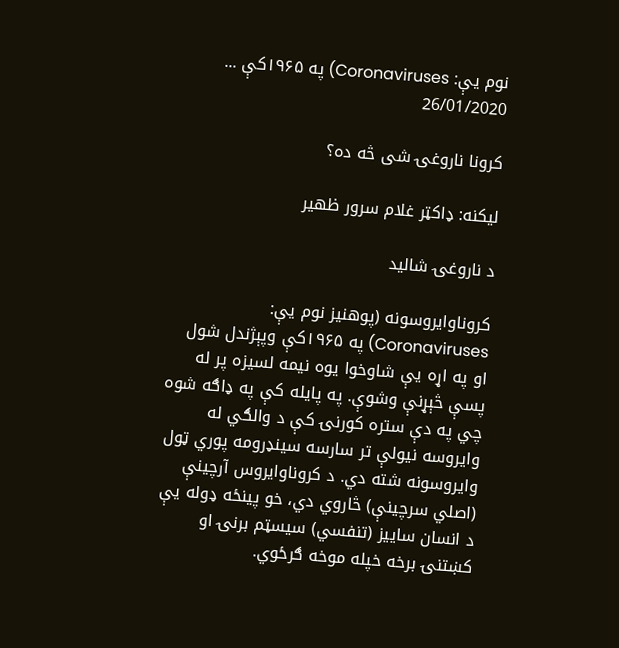نوم یې: Coronaviruses) په ۱۹۶۵کې ...
26/01/2020

کرونا ناروغۍ شى څه ده؟

ليکنه: ډاکټر غلام سرور ظهیر

د ناروغۍ شاليد

کروناوايروسونه (پوهنيز نوم یې: Coronaviruses) په ۱۹۶۵کې وپېژندل شول او په اړه یې شاوخوا يوه نيمه لسيزه پر له پسې څېړنې وشوې. په پايله کې په ډاګه شوه چي په دې ستره کورنۍ کې د والګي له وايروسه نيولې تر سارسه سينډرومه پوري ټول وايروسونه شته دي. د کروناوايروس آرچينې (اصلي سرچينې) څاروي دي، خو پينځه ډوله يې د انسان ساييز (تنفسي) سيسټم برنۍ او کښتنۍ برخه خپله موخه ګرځوي.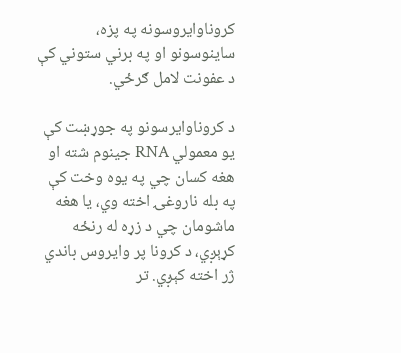کروناوايروسونه په پزه، ساينوسونو او په برني ستوني کې د عفونت لامل ګرځي.

د کروناوايرسونو په جوړښت کې يو معمولي RNA جينوم شته او هغه کسان چي په يوه وخت کې په بله ناروغۍ اخته وي، يا هغه ماشومان چي د زړه له رنځه کړېږي، د کرونا پر وايروس باندي ژر اخته کېږي. تر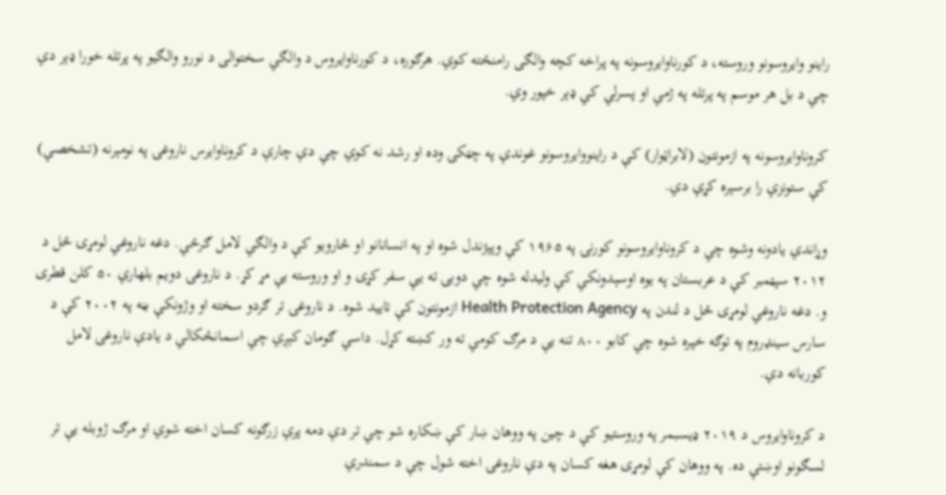راينو وايروسونو وروسته، د کورناوايروسونه په پراخه کچه والګی رامنځته کوي. هرګوره، د کورناوايروس د والګي سختوالی د نورو والګیو په پرتله خورا ډېر دي چي د بل هر موسم په پرتله په ژمي او پسرلي کي ډېر خپور وي.

کروناوايروسونه په ازمونتون (لابراټوار) کې د راينووايروسونو غوندې په چټکۍ وده او رشد نه کوي چې دې چارې د کروناوايرس ناروغۍ په نومېرنه (تشخصي) کې ستونزې را برسېره کړې دي.

وړاندي يادونه وشوه چي د کروناوايروسونو کورنۍ په ۱۹۶۵ کې وپېژندل شوه او په انسانانو او څارويو کې د والګي لامل ګرځي. دغه ناروغي لومړۍ ځل د ۲۰۱۲ سپټمبر کې د عربستان په یوه اوسېدونکي کې وليدله شوه چي دوبۍ ته يې سفر کړی و او وروسته یې مړ کړ. د ناروغۍ دويم بلهاري ۵۰ کلن قطری و. دغه ناروغي لومړی ځل د لندن په Health Protection Agency ازمونتون کې تاييد شوه. د ناروغۍ تر ګردو سخته او وژونکې بڼه په ۲۰۰۲ کې د سارس سینډروم په توګه خپره شوه چي کابو ۸۰۰ تنه یې د مرګ کومي ته ور کښته کړل. داسي ګومان کېږي چي اسمانڅکالي د يادې ناروغۍ لامل کوربانه دي.

د کروناوايروس د ۲۰۱۹ ډيسبمر په وروستیو کې د چين په ووهان ښار کې ښکاره شو چي تر دې دمه پرې زرګونه کسان اخته شوي او مرګ ژوبله یې تر لسګونو اوښتې ده. په ووهان کې لومړی هغه کسان په دې ناروغۍ اخته شول چې د سمندري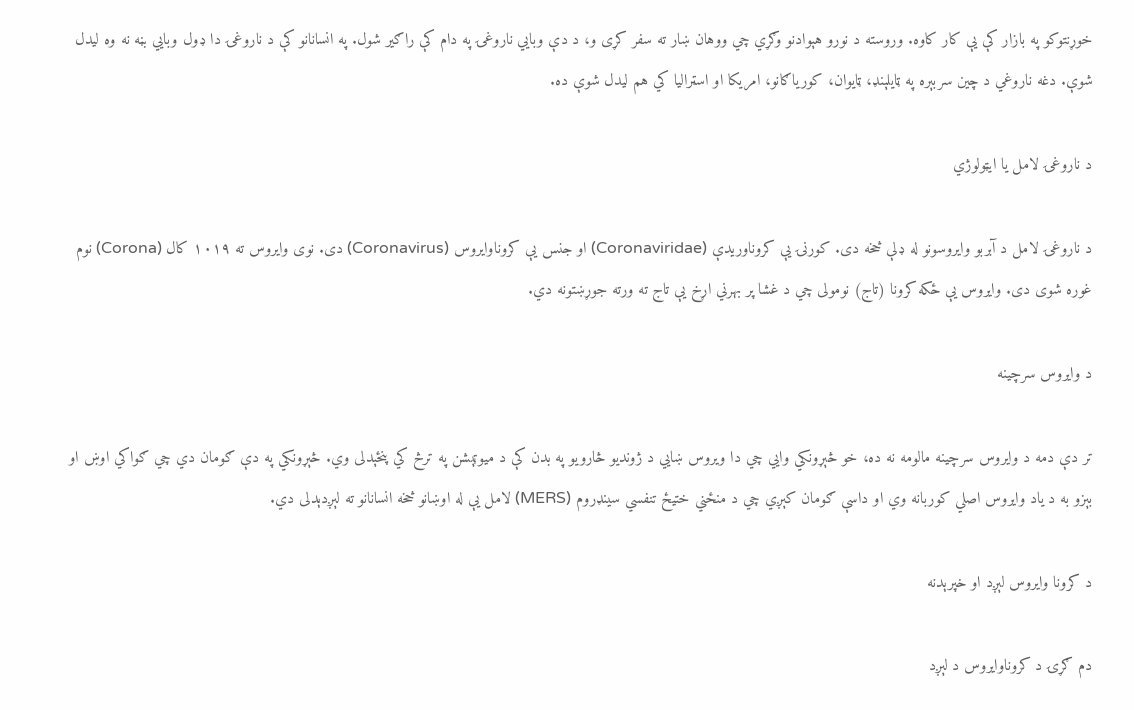خوړنتوکو په بازار کې یې کار کاوه. وروسته د نورو هېوادنو وګړي چي ووهان ښار ته سفر کړی و، د دې وبايي ناروغۍ په دام کې راګیر شول. په انسانانو کې د ناروغۍ دا ډول وبايي بڼه نه وه ليدل شوې. دغه ناروغي د چين سربېره په ټايلېنډ، ټايوان، کورياګانو، امريکا او اسټراليا کي هم ليدل شوې ده.

د ناروغۍ لامل یا ایټولوژي

د ناروغۍ لامل د آبربو وایروسونو له ډلې څخه دی. کورنۍ یې کروناوريدې (Coronaviridae) او جنس یې کروناوایروس (Coronavirus) دی. نوی وايروس ته ۱۰۱۹ کال (Corona) نوم غوره شوی دی. وايروس یې ځکه کرونا (تاج) نومولی چي د غشا پر بهرني اړخ يې تاج ته ورته جوړښتونه دي.

د وايروس سرچينه

تر دې دمه د وايروس سرچينه مالومه نه ده، خو څېړونکي وايي چي دا ويروس ښايي د ژونديو څارویو په بدن کې د ميوټېشن په ترڅ کي پنځېدلی وي. څېړونکي په دې ګومان دي چي ګواکي اوښ او بېزو به د ياد وايروس اصلي کوربانه وي او داسې ګومان کېږي چي د منځني ختيځ تنفسي سينډروم (MERS) لامل يې له اوښانو څخه انسانانو ته لېږدېدلی دي.

د کرونا وايروس لېږد او خپرېدنه

دم‌ ګړۍ د کروناوايروس د لېږد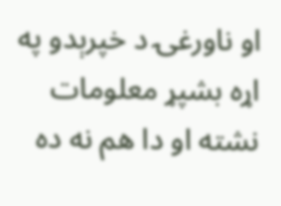او ناورغۍ د خپرېدو په اړه بشپړ معلومات نشته او دا هم نه ده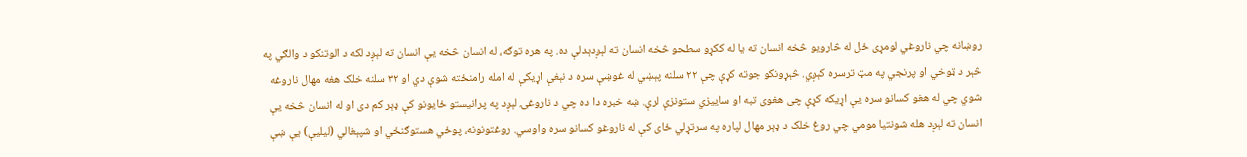روښانه چي ناروغي لومړی ځل له څارويو څخه انسان ته یا له ککړو سطحو څخه انسان ته لېږدېدلې ده. په هره توګه، له انسان څخه یې انسان ته لېږد لکه د الوتنکو د والګي په څېر د ټوخي او پرنجي په مټ ترسره کېږي. څېړونکو جوته کړې چې ۲۲ سلنه پېښي له غوښې سره د نېغې اړيکې له امله رامنځته شوې دي او ۳۲ سلنه خلک هغه مهال ناروغه شوي چي له هغو کسانو سره یې اړيکه کړې چی هغوی تبه او سایيزي ستونزې لرې. ښه خبره دا ده چي د ناروغۍ لېږد په پرانيستو ځايونو کې ډېر کم دی او له انسان څخه یې انسان ته لېږد هله شونتيا مومي چي روغ خلک د ډېر مهال لپاره په سرتړلي ځای کې له ناروغو کسانو سره واوسي. روغتونونه، پوځي هستوګنځي او شپېغالي (ليليې) يې ښې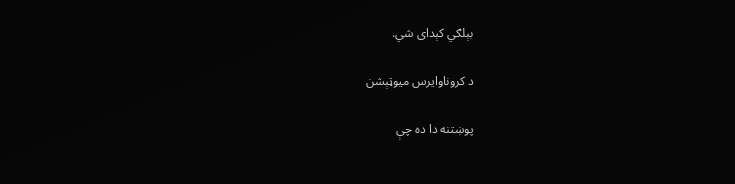بېلګي کېدای شي.

د کروناوايرس ميوټېشن

پوښتنه دا ده چې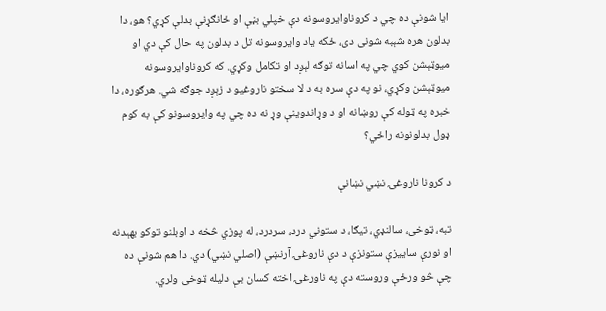ايا شونې ده چي د کروناوايروسونه دې خپلي بڼې او ځانګړنې بدلې کړي؟ هو، دا بدلون هره شېبه شونی دی، ځکه ياد وايروسونه تل د بدلون په حال کې دي او ميوټېشن کوي چي په اسانه توګه لېږد او تکامل وکړي. که کروناوايروسونه ميوټېشن وکړي، نو په دې سره به د لا سختو ناروغيو د زېږد جوګه شي. هرګوره، دا خبره په ټوله کې روښانه او د وړاندوينې وړ نه ده چي په وايروسونو کې به کوم ډول بدلونونه راځي؟

د کرونا ناروغۍ نښي نښانې

تبه، ټوخی، سالنډي، تيګا، د ستوني درد، سردرد، له پوزي څخه د اوبلنو توکو بهېدنه او نورې سایيزې ستونزې د دې ناروغۍ آرنښې (اصلي نښي) دي. دا هم شونې ده چې څو ورځې وروسته دې په ناورغۍ اخته کسان بې دليله ټوخی ولري.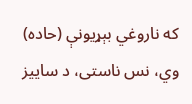که ناروغي بېړيونې (حاده) وي، نس ناستی، د ساييز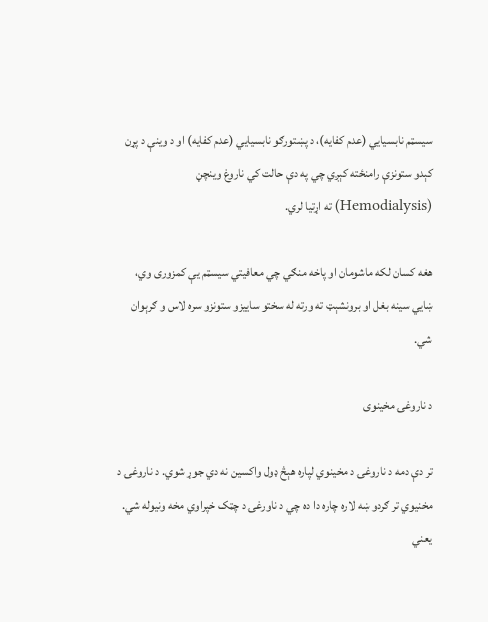سيسټم نابسيايي (عدم کفایه)، د پښتورګو نابسيايي (عدم کفایه) او د وينې د پړن کېدو ستونزې رامنځته کېږي چي په دې حالت کي ناروغ وينچڼ (Hemodialysis) ته اړتيا لري.

هغه کسان لکه ماشومان او پاخه منګي چي معافيتي سیسټم يې کمزوری وي، ښايي سينه بغل او برونشېټ ته ورته له سختو ساييزو ستونزو سره لاس و ګرېوان شي.

د ناروغۍ مخينوی

تر دې دمه د ناروغۍ د مخينوي لپاره هېڅ ډول واکسين نه دي جوړ شوي. د ناروغۍ د مخنيوي تر ګردو ښه لاره چاره دا ده چي د ناورغۍ د چټک خپراوي مخه ونيوله شي. يعني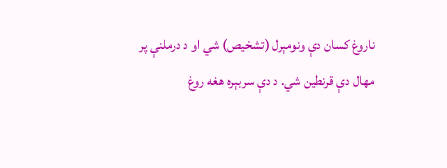ناروغ کسان دې ونومېرل (تشخيص) شي او د درملنې پر مهال دې قرنطين شي. د دې سربېره هغه روغ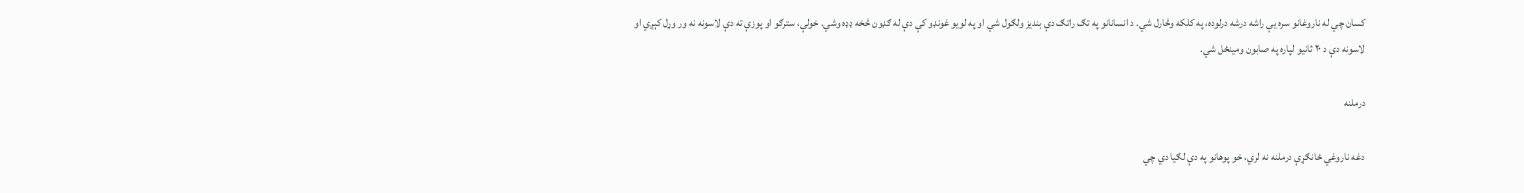کسان چي له ناروغانو سره یې راشه درشه درلوده، په کلکه وڅارل شي. د انسانانو په تګ راتګ دې بنديز ولګول شي او په لويو غونډو کې دې له ګډون څخه ډډه وشي. خولې، سترګو او پوزې ته دې لاسونه نه ور وړل کېږي او لاسونه دې د ۲۰ ثانيو لپاره په صابون ومينځل شي.

درملنه

دغه ناروغي ځانګړې درملنه نه لري، خو پوهانو په دې لګيا دي چي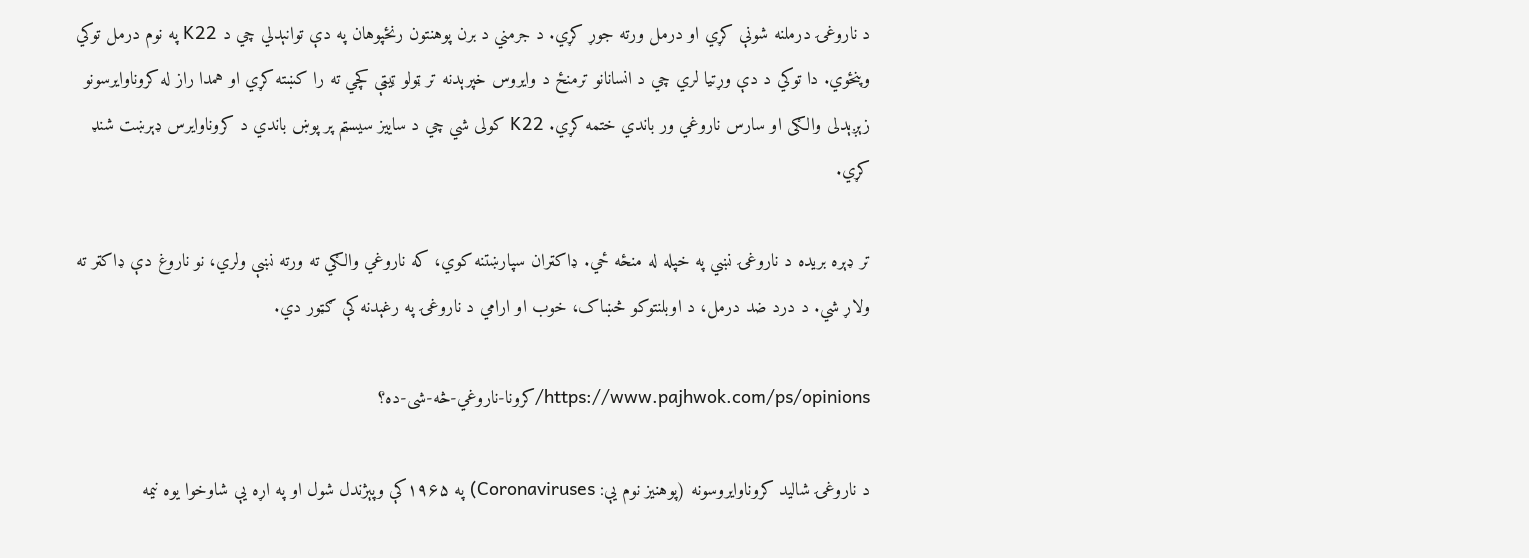د ناروغۍ درملنه شونې کړي او درمل ورته جوړ کړي. د جرمني د برن پوهنتون رنځپوهان په دې توانېدلي چي د K22 په نوم درمل توکي وپنځوي. دا توکي د دې وړتيا لري چي د انسانانو ترمنځ د وايروس خپرېدنه تر ټولو ټيټې کچي ته را کښته کړي او همدا راز له کروناوايرسونو زېږېدلی والګی او سارس ناروغي ور باندي ختمه کړي. K22 کولی شي چي د سايیز سیسټم پر پوښ باندي د کروناوايرس ډېرښت شنډ کړي.

تر ډېره بريده د ناروغۍ نښي په خپله له منځه ځي. ډاکټران سپارښتنه کوي، که ناروغي والګي ته ورته نښې ولري، نو ناروغ دې ډاکټر ته ولاړ شي. د درد ضد درمل، د اوبلنتوکو څښاک، خوب او ارامي د ناروغۍ په رغېدنه کې ګټور دي.

https://www.pajhwok.com/ps/opinions/کرونا-ناروغي-څه-شی-ده؟

د ناروغۍ شاليد کروناوايروسونه (پوهنيز نوم یې: Coronaviruses) په ۱۹۶۵کې وپېژندل شول او په اړه یې شاوخوا يوه نيمه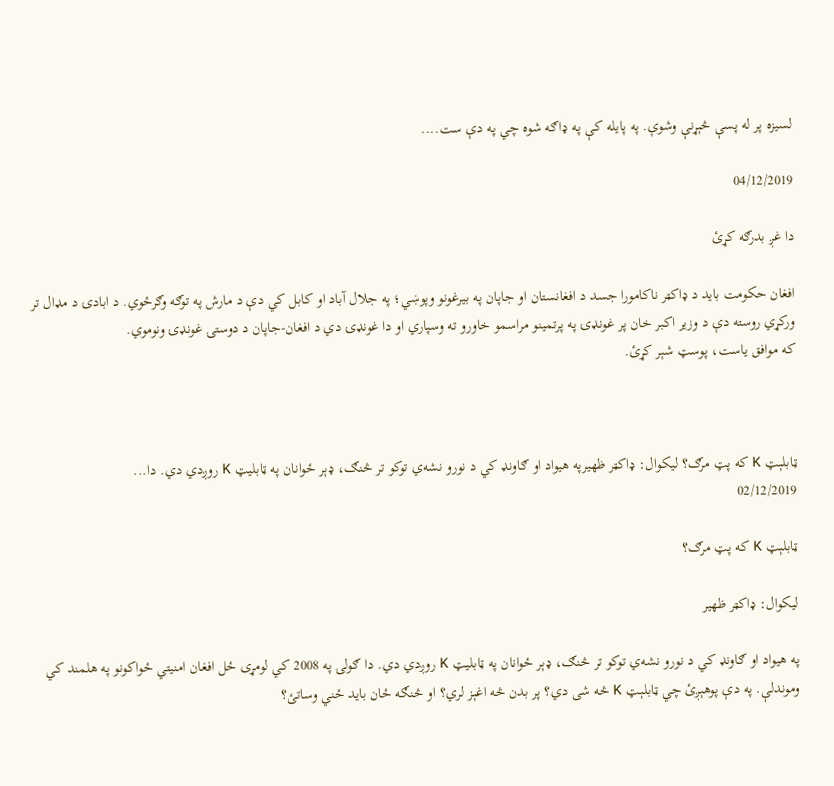لسيزه پر له پسې څېړنې وشوې. په پايله کې په ډاګه شوه چي په دې ست....

04/12/2019

دا غږ بدرګه کړئ

افغان حکومت بايد د ډاکټر ناکامورا جسد د افغانستان او جاپان په بيرغونو وپوښي؛ په جلال آباد او کابل کي دې د مارش په توګه وګرځوي. د ابادۍ د مډال تر ورکړي روسته دې د وزير اکبر خان پر غونډۍ په پرتمينو مراسمو خاورو ته وسپاري او دا غونډۍ دي د افغان-جاپان د دوستۍ غونډۍ ونوموي.
که موافق ياست، پوسټ شېر کړئ.



ټابلېټ K که پټ مرګ؟ ليکوال: ډاکټر ظهيرپه هیواد او ګاونډ کي د نورو نشه‌ي توکو تر څنګ، ډېر ځوانان په ټابلیټ K روږدي دي. دا...
02/12/2019

ټابلېټ K که پټ مرګ؟

ليکوال: ډاکټر ظهير

په هیواد او ګاونډ کي د نورو نشه‌ي توکو تر څنګ، ډېر ځوانان په ټابلیټ K روږدي دي. دا ګولۍ په 2008 کي لومړی ځل افغان امنیتي ځواکونو په هلمند کي وموندلې. په دې پوهېږئ چي ټابلېټ K څه شی دي؟ پر بدن څه اغېز لري؟ او څنګه ځان باید ځني وساتئ؟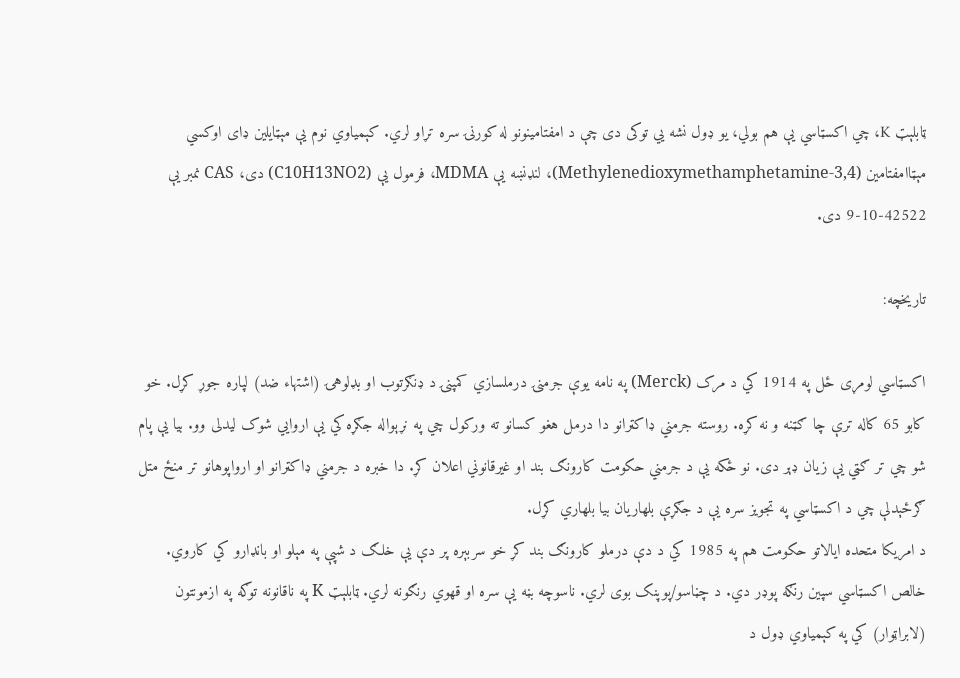ټابلېټ K، چي اکسټاسي یې هم بولي، یو ډول نشه ‌يي توکی دی چې د امفتامینونو له کورنۍ سره تړاو لري. کېمیاوي نوم یې مېټایلین ډای اوکسي مېټاامفتامین (3,4-Methylenedioxymethamphetamine)، لنډنښه یې MDMA، فرمول یې (C10H13NO2) دی، CAS نمبر یې 42522-10-9 دی.

تاریخچه:

اکسټاسي لومړی ځل په 1914 کي د مرک (Merck) په نامه یوې جرمنۍ درملسازي کمپنۍ د ډنګرتوب او بډلوهۍ (اشتهاء ضد) لپاره جوړ کړل. خو کابو 65 کاله ترې چا ګټنه و نه کړه. روسته جرمني ډاکټرانو دا درمل هغو کسانو ته ورکول چي په نړېواله جګړه کي يې اروايي شوک لیدلی وو. بیا یې پام شو چي تر ګټي یې زیان ډېر دی. نو ځکه یې د جرمني حکومت کارونګ بند او غیرقانوني اعلان کړ. دا خبره د جرمني ډاکټرانو او ارواپوهانو تر منځ متل ګرځېدلې چي د اکسټاسي په تجویز سره یې د جګړې بلهاریان بیا بلهاري کړل.
د امریکا متحده ایالاتو حکومت هم په 1985 کي د دې درملو کارونګ بند کړ خو سربېره پر دې یې خلګ د شپې په مېلو او بانډارو کي کاروي.
خالص اکسټاسي سپین رنګه پوډر دي. د چڼاسو/پوپنک بوی لري. ناسوچه بڼه یې سره او قهوي رنګونه لري. ټابلېټ K په ناقانونه توګه په ازمونتون (لابراټوار) کي په کېمیاوي ډول د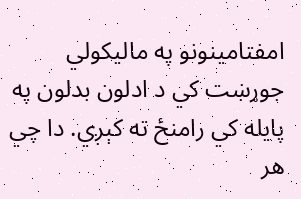امفتامینونو په مالیکولي جوړښت کي د ادلون بدلون په پایله کي رامنځ ته کېږي. دا چي هر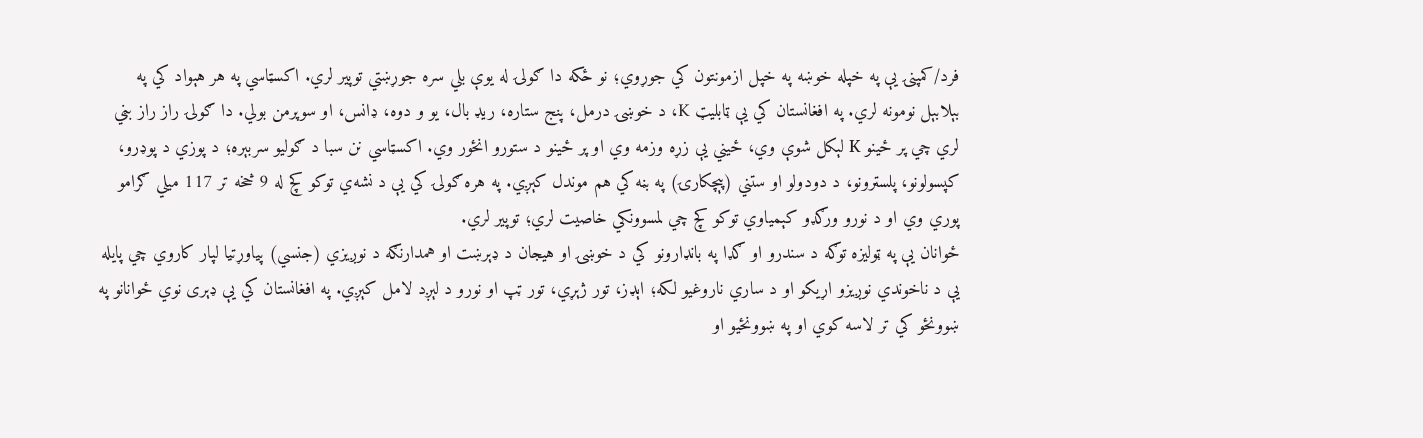فرد/کمپنۍ یې په خپله خوښه په خپل ازمونتون کي جوړوي؛ نو ځکه دا ګولۍ له یوې بلي سره جوړښتي توپیر لري. اکسټاسي په هر هېواد کي په بېلابېل نومونه لري. په افغانستان کي یې ټابلیټ K، د خوښۍ درمل، پنج ستاره، ریډ بال، یو و دوه، ډانس، او سوپرمن بولي. دا ګولۍ راز راز بڼي لري چي پر ځینو K لېکل شوې وي، ځیني یې زړه وزمه وي او پر ځینو د ستورو انځور وي. اکسټاسي نن سبا د ګولیو سربېره؛ د پوزي د پوډرو، کپسولونو، پلسټرونو، د دودولو او ستني (پېچکارۍ) په بڼه کي هم موندل کېږي. په هره ګولۍ کي یې د نشه‌ي توکو کچ له 9 څخه تر 117 میلي ګرامو پوري وي او د نورو ورګډو کېمیاوي توکو کچ چي لمسوونکي خاصیت لري؛ توپیر لري.
ځوانان یې په ټولیزه توګه د سندرو او ګډا په بانډارونو کي د خوښۍ او هیجان د ډېرښت او همدارنګه د نوږیزي (جنسي) پياوړتیا لپار کاروي چي پایله یې د ناخوندي نوږیزو اړيکو او د ساري ناروغیو لکه؛ اېډز، تور ژېړي، تور ټپ او نورو د لېږد لامل کېږي. په افغانستان کي يې ډېری نوي ځوانانو په ښوونځو کي تر لاسه کوي او په ښوونځيو او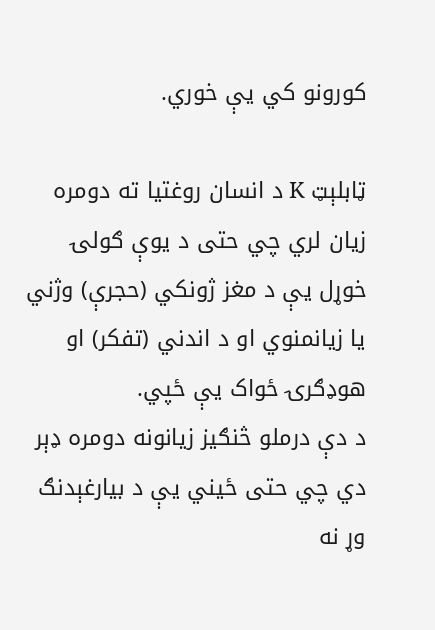کورونو کي يې خوري.

ټابلېټ K د انسان روغتیا ته دومره زیان لري چي حتی د یوې ګولۍ خوړل یې د مغز ژونکي (حجرې) وژني یا زیانمنوي او د اندني (تفکر) او هوډګرۍ ځواک يې ځپي.
د دې درملو څنګیز زیانونه دومره ډېر دي چي حتی ځیني یې د بیارغېدنګ وړ نه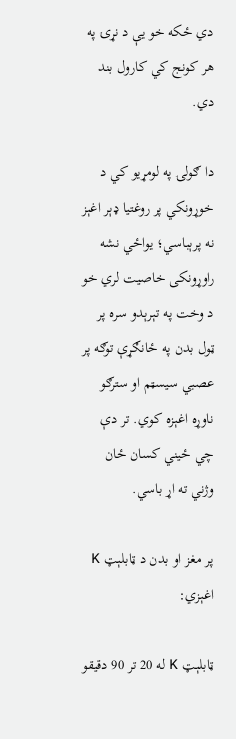دي ځکه خو یې د نړۍ په هر کونج کي کارول بند دي.

دا ګولۍ په لومړيو کي د خوړونکي پر روغتیا ډېر اغېز نه پرېباسي؛ یواځي نشه راوړونکی خاصیت لري خو د وخت په تېرېدو سره پر ټول بدن په ځانګړې توګه پر عصبي سیسټم او سترګو ناوړه اغېزه کوي. تر دې چي ځیني کسان ځان وژني ته اړ باسي.

پر مغز او بدن د ټابلېټ K اغېزي:

ټابلېټ K له 20 تر 90 دقیقو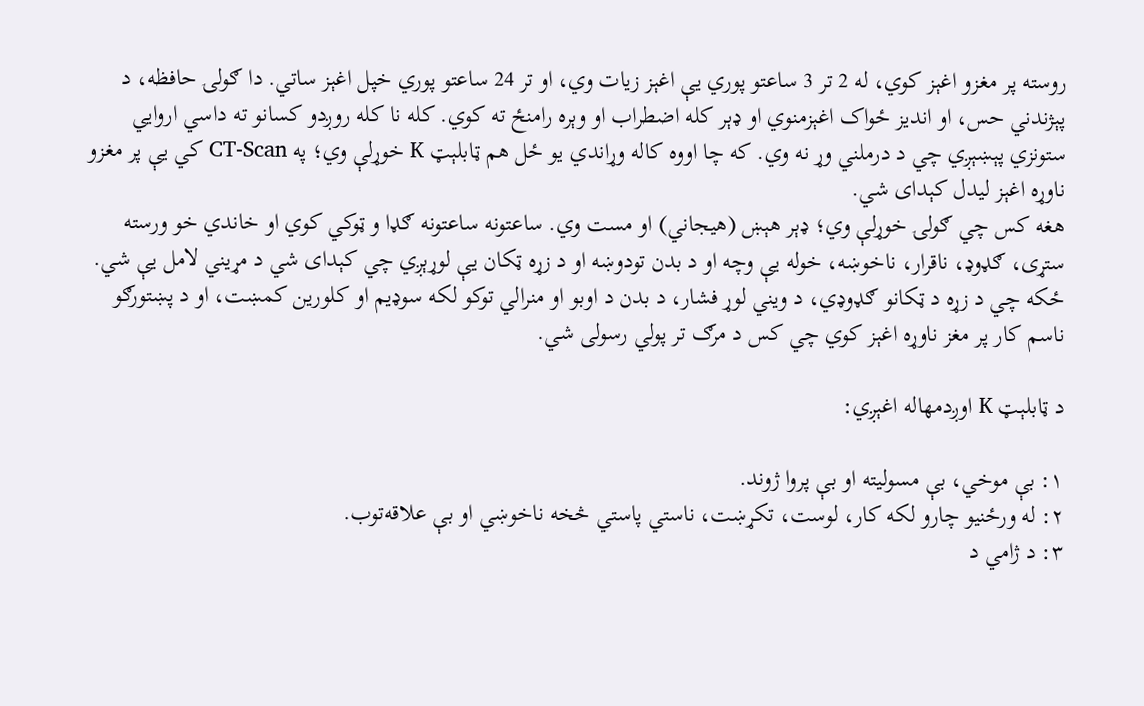روسته پر مغزو اغېز کوي، له 2 تر 3 ساعتو پوري یې اغېز زیات وي، او تر 24 ساعتو پوري خپل اغېز ساتي. دا ګولۍ حافظه، د پېژندني حس، او انديز ځواک اغېزمنوي او ډېر کله اضطراب او وېره رامنځ ته کوي. کله نا کله روږدو کسانو ته داسي اروايي ستونزي پېښېږي چي د درملني وړ نه وي. که چا اووه کاله وړاندي یو ځل هم ټابلېټ K خوړلې وي؛ په CT-Scan کي یې پر مغزو ناوړه اغېز لیدل کېدای شي.
هغه کس چي ګولۍ خوړلې وي؛ ډېر هېښ (هیجاني) او مست وي. ساعتونه ساعتونه ګډا و ټوکي کوي او خاندي خو ورسته ستړی، ګډوډ، ناقرار، ناخوښه، خوله یې وچه او د بدن تودوښه او د زړه ټکان یې لوړېږي چي کېدای شي د مړیني لامل یې شي. ځکه چي د زړه د ټکانو ګډوډي، د ویني لوړ فشار، د بدن د اوبو او منرالي توکو لکه سوډیم او کلورین کمښت، او د پښتورګو ناسم کار پر مغز ناوړه اغېز کوي چي کس د مرګ تر پولي رسولی شي.

د ټابلېټ K اوږدمهاله اغېږي:

۱: بې موخي، بې مسولیته او بې پروا ژوند.
۲: له ورځنیو چارو لکه کار، لوست، تکړښت، ناستي پاستي څخه ناخوښي او بې علاقه‌توب.
۳: د ژامي د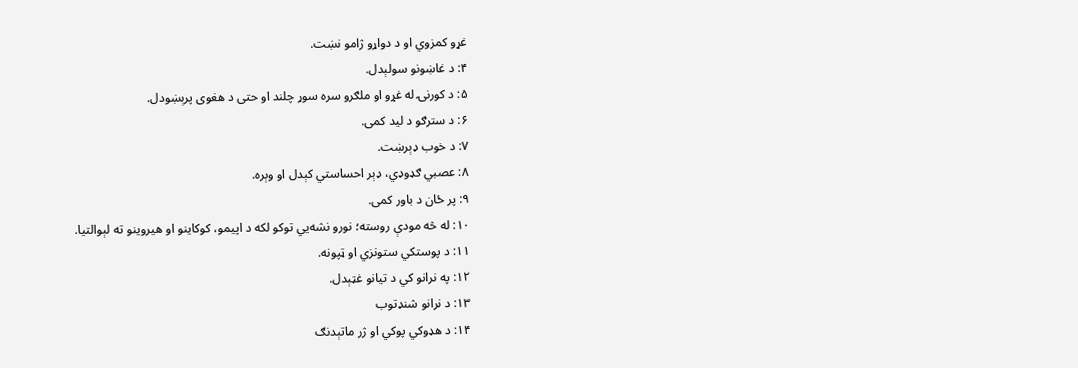غړو کمزوي او د دواړو ژامو نښت.
۴: د غاښونو سولېدل.
۵: د کورنۍ له غړو او ملګرو سره سوړ چلند او حتی د هغوی پرېښودل.
۶: د سترګو د لید کمی.
۷: د خوب ډېرښت.
۸: عصبي ګډوډي، ډېر احساستي کېدل او وېره.
۹: پر ځان د باور کمی.
۱۰: له څه مودې روسته؛ نورو نشه‌يي توکو لکه د اپیمو، کوکاینو او هیروینو ته لېوالتیا.
۱۱: د پوستکي ستونزي او ټپونه.
۱۲: په نرانو کي د تیانو غټېدل.
۱۳: د نرانو شنډتوب
۱۴: د هډوکي پوکي او ژر ماتېدنګ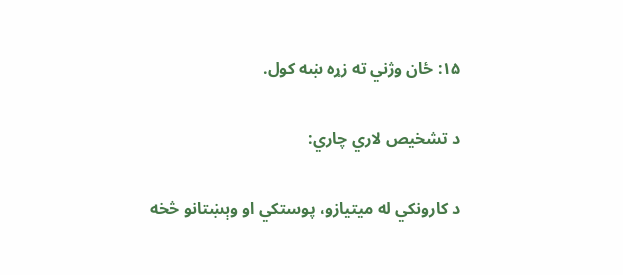۱۵: ځان وژني ته زړه ښه کول.

د تشخیص لاري چاري:

د کارونکي له میتیازو، پوستکي او وېښتانو څخه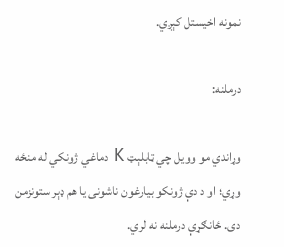نمونه اخيستل کېږي.

درملنه:

وړاندي مو وویل چي ټابلېټ K دماغي ژونکي له منځه وړي؛ او د دې ژونکو بیارغون ناشونی یا هم ډېر ستونزمن دی. ځانګړې درملنه نه لري.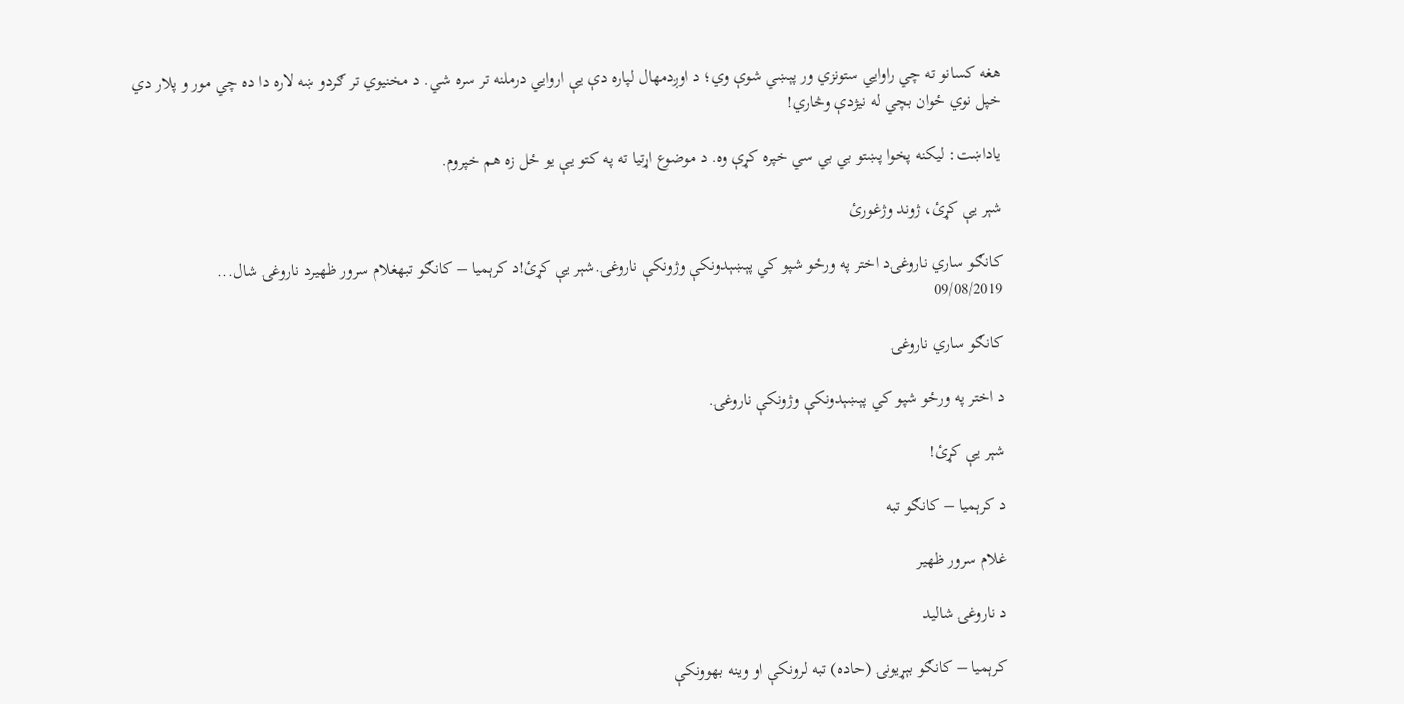هغه کسانو ته چي راوايي ستونزي ور پېښي شوې وي؛ د اوږدمهال لپاره دې یې اروايي درملنه تر سره شي. د مخنیوي تر ګردو ښه لاره دا ده چي مور و پلار دي خپل نوي ځوان بچي له نيژدې وڅاري!

ياداښت: ليکنه پخوا پښتو بي بي سي خپره کړې وه. د موضوع اړتيا ته په کتو يې يو ځل زه هم خپروم.

شېر يې کړئ، ژوند وژغورئ

کانګو ساري ناروغۍد اختر په ورځو شپو کي پېښېدونکې وژونکې ناروغۍ.شېر يې کړئ!د کرېمیا – کانګو تبهغلام سرور ظهیرد ناروغۍ شال...
09/08/2019

کانګو ساري ناروغۍ

د اختر په ورځو شپو کي پېښېدونکې وژونکې ناروغۍ.

شېر يې کړئ!

د کرېمیا – کانګو تبه

غلام سرور ظهیر

د ناروغۍ شالید

کرېمیا – کانګو بېړیونۍ (حاده) تبه لرونکې او وینه بهوونکې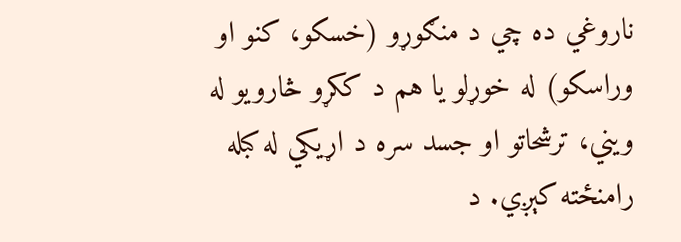ناروغي ده چي د منګوړو (خسکو، کنو او وراسکو) له خوړلو یا هم د ککړو څارویو له ویني، ترشحاتو او جسد سره د اړیکي له کبله رامنځته کېږي. د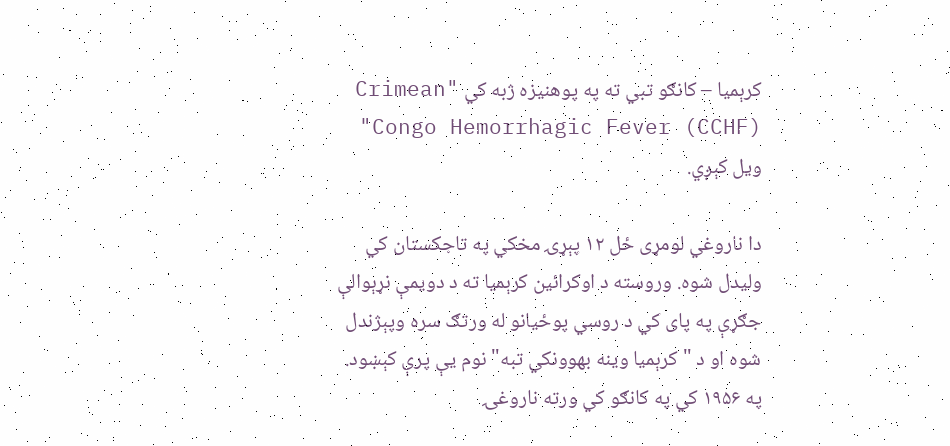کرېمیا – کانګو تبي ته په پوهنیزه ژبه کي "Crimean Congo Hemorrhagic Fever (CCHF)" ویل کېږي.

دا ناروغي لومړی ځل ۱۲ پېړۍ مخکي په تاجکستان کي ولیدل شوه. وروسته د اوکرائین کرېمیا ته د دویمې نړېوالې جګړې په پای کي د روسي پوځیانو له ورتګ سره وپېژندل شوه او د "کرېمیا وینه بهوونکي تبه" نوم یې پرې کېښود. په ۱۹۵۶ کي په کانګو کي ورته ناروغۍ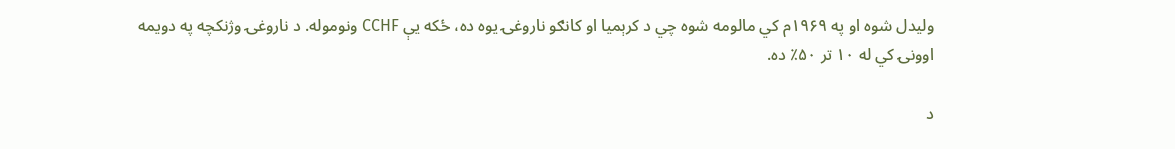ولیدل شوه او په ۱۹۶۹م کي مالومه شوه چي د کرېمیا او کانګو ناروغۍ یوه ده، ځکه یې CCHF ونوموله. د ناروغۍ وژنکچه په دویمه اوونۍ کي له ۱۰ تر ۵۰٪ ده.

د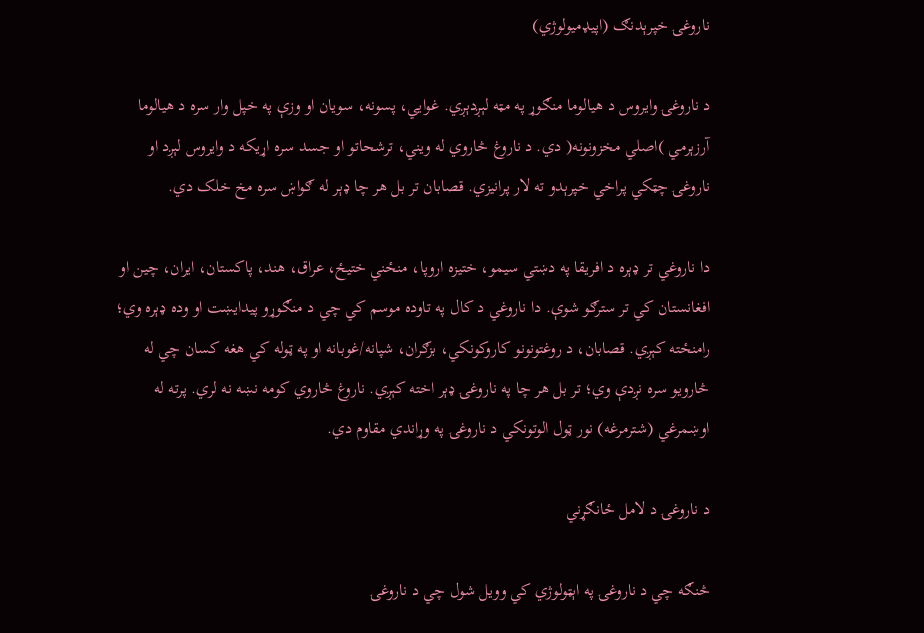ناروغۍ خپرېدنګ (اپیډمیولوژي)

د ناروغۍ وایروس د هیالوما منګوړ په مټه لېږدېږي. غوايي، پسونه، سویان او وزې په خپل وار سره د هیالوما آرزېرمي )اصلي مخزونونه( دي. د ناروغ څاروي له ویني، ترشحاتو او جسد سره اړیکه د وایروس لېږد او ناروغۍ چټکي پراخي خپرېدو ته لار پرانیزي. قصابان تر بل هر چا ډېر له ګواښ سره مخ خلک دي.

دا ناروغي تر ډېره د افریقا په دښتي سیمو، ختیزه اروپا، منځني ختیځ، عراق، هند، پاکستان، ایران، چین او افغانستان کي تر سترګو شوې. دا ناروغي د کال په تاوده موسم کي چي د منګوړو پيدایښت او وده ډېره وي؛ رامنځته کېږي. قصابان، د روغتونونو کاروکونکي، بزګران، شپانه/غوبانه او په ټوله کي هغه کسان چي له څارویو سره نږدې وي؛ تر بل هر چا په ناروغۍ ډېر اخته کېږي. ناروغ څاروي کومه نښه نه لري. پرته له اوښمرغي (شترمرغه) نور ټول الوتونکي د ناروغۍ په وړاندي مقاوم دي.

د ناروغۍ د لامل ځانګړني

څنګه چي د ناروغۍ په اېټولوژي کي وویل شول چي د ناروغۍ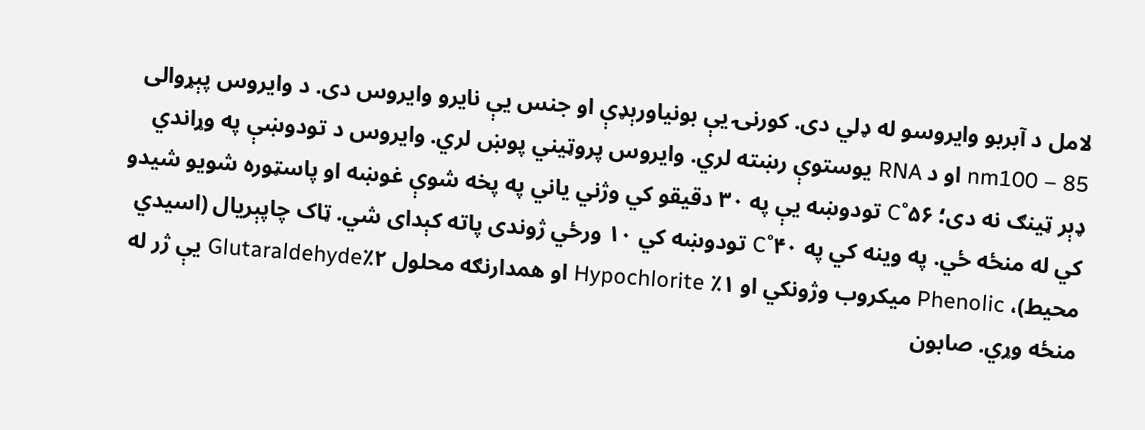لامل د آبربو وایروسو له ډلي دی. کورنۍ یې بونیاورېډې او جنس یې نایرو وایروس دی. د وایروس پېړوالی nm100 – 85 او د RNA یوستوې رښته لري. وایروس پروټیني پوښ لري. وایروس د تودوښې په وړاندي ډېر ټینګ نه دی؛ ۵۶˚C تودوښه یې په ۳۰ دقیقو کي وژني یاني په پخه شوې غوښه او پاسټوره شویو شیدو کي له منځه ځي. په وینه کي په ۴۰˚C تودوښه کي ۱۰ ورځي ژوندی پاته کېدای شي. ټاک چاپېریال (اسیدي محیط)، Phenolic میکروب وژونکي او ۱٪ Hypochlorite او همدارنګه محلول ۲٪Glutaraldehyde یې ژر له منځه وړي. صابون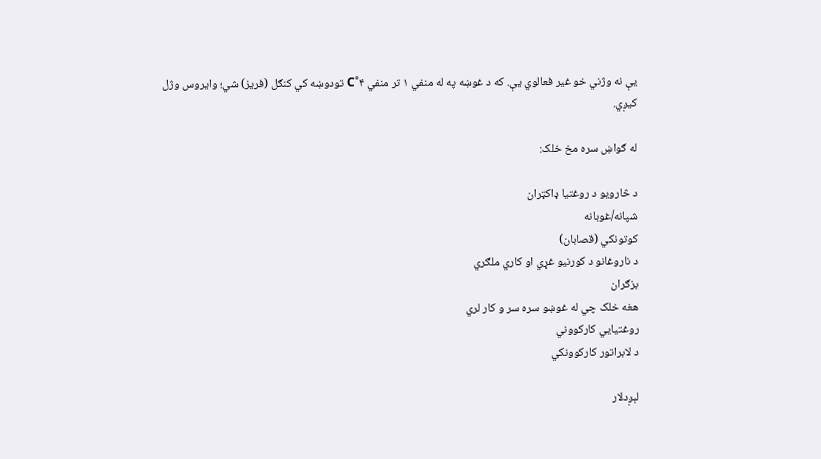یې نه وژني خو غیر فعالوي یې. که د غوښه په له منفي ۱ تر منفي ۴˚C تودوښه کي کنګل (فریز) شي؛ وایروس وژل کيږي.

له ګواښ سره مخ خلک:

د څارویو د روغتیا ډاکټران
شپانه/غوبانه
کوتونکي (قصابان)
د ناروغانو د کورنیو غړي او کاري ملګري
بزګران
هغه خلک چي له غوښو سره سر و کار لري
روغتیايي کارکووني
د لابراتور کارکوونکي

لېږدلار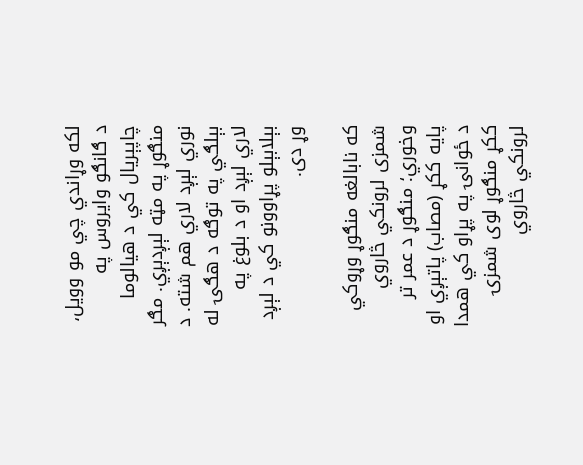لکه وړاندي چي مو وویل، د ګانګو وایروس په چاپېریال کي د هیالوما منګوړ په مټه لېږدېږي. مګر نوري لېږد لاري هم شته. د بېلګي په توګه د هګۍ له لاري لېږد او د بلوغ په بېلابېلو پړاوونو کي د لېږد وړ دی.

که نابالغه منګوړ وړوکي شمزی لرونکي څاروي وخوري؛ منګوړ د عمر تر پایه ککړ (مصاب) پاتېږي او د ځوانۍ په پړاو کي همدا ککړ منګوړ لوی شمزۍ لرونکي څاروي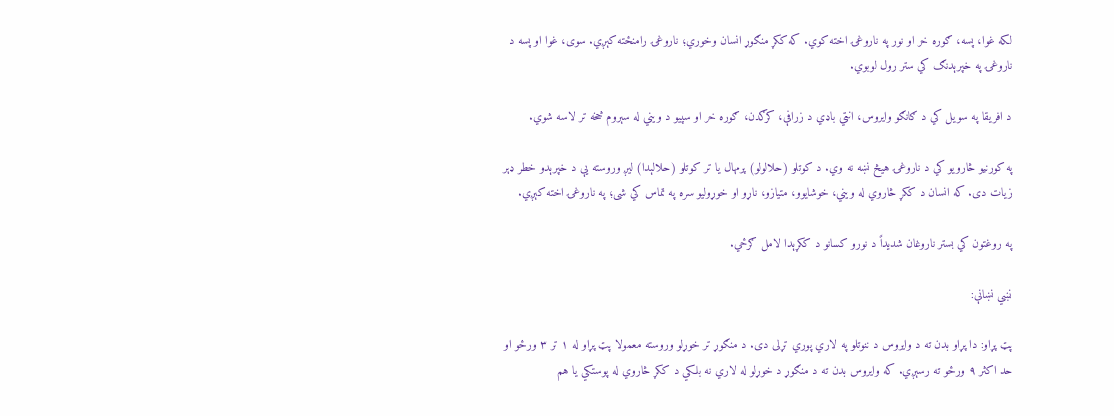لکه غوا، پسه، ګوره خر او نور په ناروغۍ اخته کوي. که ککړ منګوړ انسان وخوري؛ ناروغۍ رامنځته کېږي. سوی، غوا او پسه د ناروغۍ په خپرېدنګ کي ستر رول لوبوي.

د افریقا په سویل کي د ګانګو وایروس، انټي باډي د زرافې، کرګدن، ګوره خر او سپیو د ویني له سېروم څخه تر لاسه شوي.

په کورنیو څارویو کي د ناروغۍ هیڅ نښه نه وي. د کوتلو (حلالولو) پرمهال یا تر کوتلو (حلالېدا) لیږ وروسته یې د خپرېدو خطر ډېر زیات دی. که انسان د ککړ څاروي له ویني، خوشایوو، متیازو، ناړو او خوړولیو سره په تماس کي شی؛ په ناروغۍ اخته کېږي.

په روغتون کي بستر ناروغان شدیداً د نورو کسانو د ککړېدا لامل ګرځي.

نښي نښانې:

پټ پړاو: دا پړاو بدن ته د وایروس د ننوتلو په لاري پوري تړلی دی. د منګوړ تر خوړلو وروسته معمولا پټ پړاو له ۱ تر ۳ ورځو او حد اکثر ۹ ورځو ته رسېږي. که وایروس بدن ته د منګوړ د خوړلو له لاري نه بلکي د ککړ څاروي له پوستکي یا هم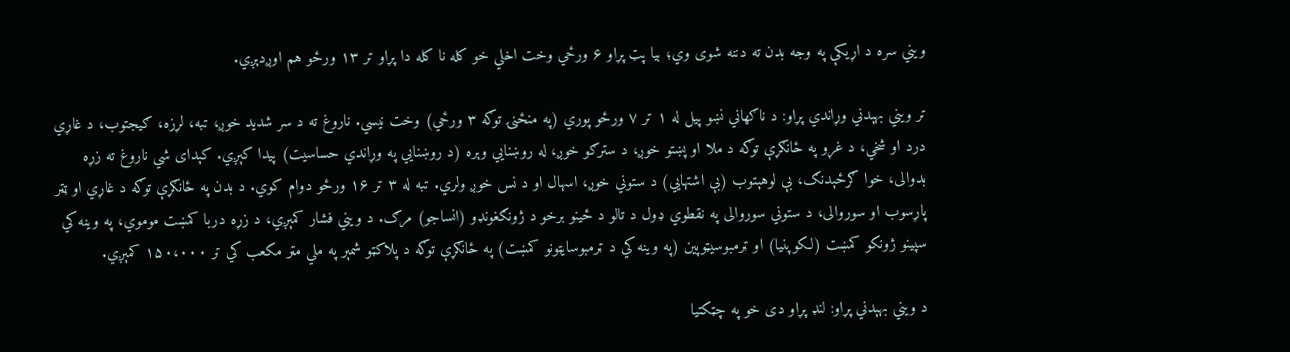ویني سره د اړیکې په وجه بدن ته دننه شوی وي؛ بیا پټ پړاو ۶ ورځي وخت اخلي خو کله نا کله دا پړاو تر ۱۳ ورځو هم اوږدېږي.

تر ویني بهېدني وړاندي پړاو: د ناګهاني نښو پيل له ۱ تر ۷ ورځو پوري (په منځنۍ توګه ۳ ورځي) وخت نیسي. ناروغ ته د سر شدید خوږ، تبه، لړزه، ګیجتوب، د غاړي درد او شخي، د غړو په ځانګړې توګه د ملا او پښتو خوږ، د سترګو خوږ، له روښنايي وېره (د روښنايي په وړاندي حساسیت) پیدا کېږي. کېدای شي ناروغ ته زړه بدوالی، خوا ګرځېدنګ، بې لوهېتوب (بې اشتهايي) د ستوني خوږ، اسهال او د نس خوږ ولري. تبه له ۳ تر ۱۶ ورځو دوام کوي. د بدن په ځانګړې توګه د غاړي او ټټر پاړسوب او سوروالی، د ستوني سوروالی په نقطوي ډول د تالو د ځینو برخو د ژونګغونډو (انساجو) مرګ. د ویني فشار کمېږي، د زړه دربا کمښت موموي، په وینه کي سپینو ژونکو کمښت (لکوپنيا) او ټرمبوسیټوپین (په وینه کي د ټرمبوسایټونو کمښت) په ځانګړې توګه د پلاکټو شمېر په ملي مټر مکعب کي تر ۱۵۰،۰۰۰ کمېږي.

د ویني بهېدني پړاو: لنډ پړاو دی خو په چټکتیا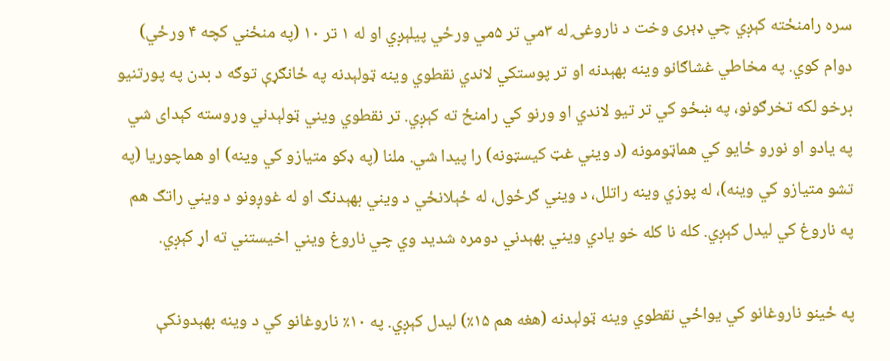سره رامنځته کېږي چي ډېری وخت د ناروغۍ له ۳مي تر ۵مي ورځي پیلېږي او له ۱ تر ۱۰ (په منځني کچه ۴ ورځي) دوام کوي. په مخاطي غشاګانو وینه بهېدنه او تر پوستکي لاندي نقطوي وینه ټولېدنه په ځانګړې توګه د بدن په پورتنیو برخو لکه تخرګونو، په ښځو کي تر تیو لاندي او ورنو کي رامنځ ته کېږي. تر نقطوي ویني ټولېدني وروسته کېدای شي په یادو او نورو ځایو کي هماټومونه (د ویني غټ کیسټونه) را پیدا شي. ملنا (په ډکو متیازو کي وینه) او هماچوریا (په تشو متیازو کي وینه)، له پوزي وینه راتلل، د ویني ګرځول، له ځېلانځي د ویني بهېدنګ او له غوږونو د ویني راتګ هم په ناروغ کي لیدل کېږي. کله نا کله خو یادي ویني بهېدني دومره شدید وي چي ناروغ ویني اخیستني ته اړ کېږي.

په ځینو ناروغانو کي یواځي نقطوي وینه ټولېدنه (هغه هم ۱۵٪) لیدل کېږي. په ۱۰٪ ناروغانو کي د وینه بهېدونکې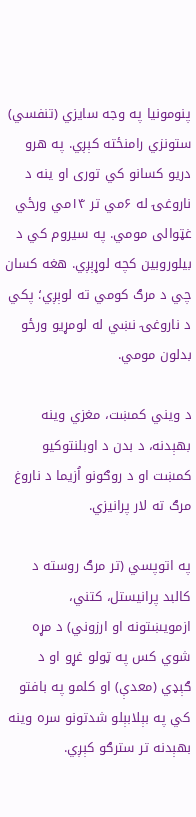پنومونیا په وجه سایزي (تنفسي) ستونزي رامنځته کېږي. په هرو دریو کسانو کي توری او ینه د ناروغۍ له ۶مي تر ۱۴مي ورځي غټوالی مومي. په سیروم کي د بیلوروبین کچه لوړېږي. هغه کسان چي د مرګ کومي ته لوېږي؛ پکي د ناروغۍ نښي له لومړيو ورځو بدلون مومي.

د ویني کمښت، مغزي وینه بهېدنه، د بدن د اوبلنتوکیو کمښت او د روګونو اُزیما د ناروغ مرګ ته لار پرانیزي.

په اتوپسي (تر مرګ روسته د کالبد پرانیستل، کتني، ازمویښتونه او ارزوني) د مړه شوي کس په ټولو غړو او د ګېډي (معدې) او کلمو په بافتو کي په بېلابېلو شدتونو سره وینه بهېدنه تر سترګو کېږي.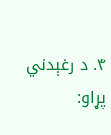۴. د رغېدني پړاو: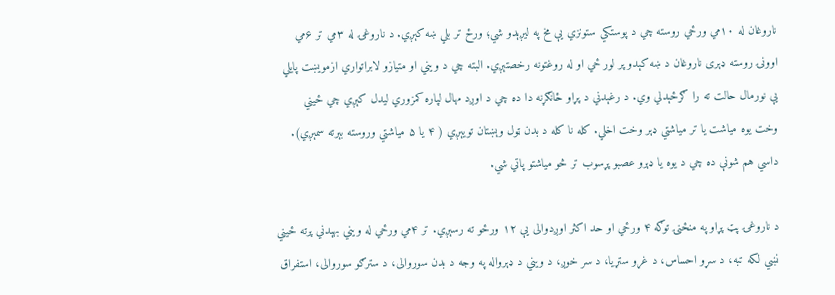ناروغان له ۱۰مي ورځي روسته چي د پوستکي ستونزي یې مخ په لیږېدو شي؛ ورځ تر بلي ښه کېږي. د ناروغۍ له ۳مي تر ۶مي اوونۍ روسته ډېری ناروغان د ښه کېدو پر لور ځي او له روغتونه رخصتېږي. البته چي د ویني او متیازو لابراتواري ازمویښت پایلي یې نورمال حالت ته را ګرځېدلي وي. د رغېدني د پړاو ځانګړنه دا ده چي د اوږد مهال لپاره کمزوري لیدل کېږي چي ځیني وخت یوه میاشت یا تر میاشتي ډېر وخت اخلي. کله نا کله د بدن ټول وېښتان تویېږي ( ۴ یا ۵ میاشتي وروسته بېرته سمېږي). داسي هم شونې ده چي د یوه یا ډېرو عصبو پړسوب تر څو میاشتو پاتي شي.

د ناروغۍ پټ پړاو په منځنۍ توګه ۴ ورځي او حد اکثر اوږدوالی یې ۱۲ ورځو ته رسېږي. تر ۴مي ورځي له ویني بهېدني پرته ځیني نښي لکه تبه، د سړو احساس، د غړو ستړیا، د سر خوږ، د ویني د ډېرواله په وجه د بدن سوروالی، د سترګو سوروالی، استفراق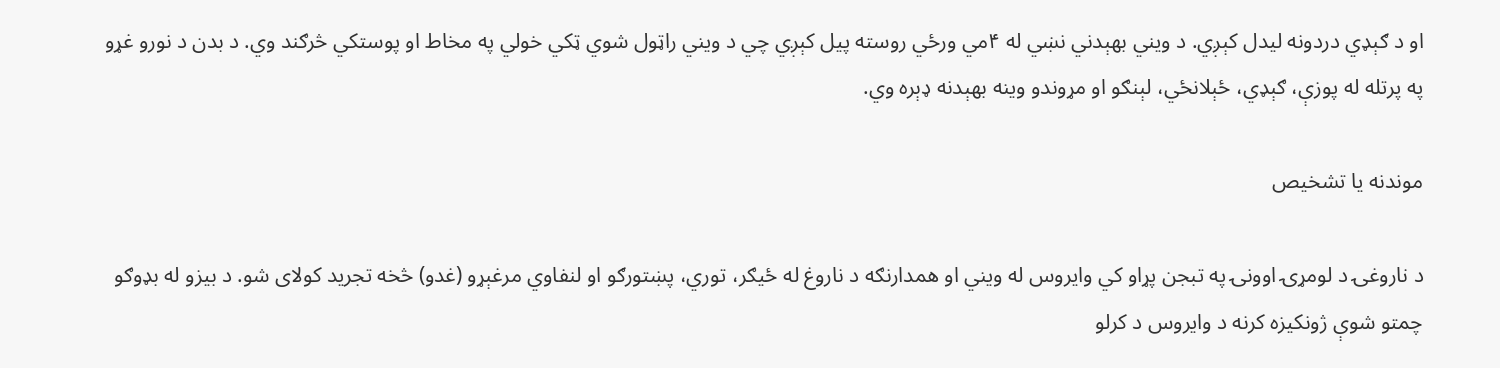او د ګېډي دردونه لیدل کېږي. د ویني بهېدني نښي له ۴مي ورځي روسته پیل کېږي چي د ویني راټول شوي ټکي خولي په مخاط او پوستکي څرګند وي. د بدن د نورو غړو په پرتله له پوزې، ګېډي، ځېلانځي، لېنګو او مړوندو وینه بهېدنه ډېره وي.

موندنه یا تشخیص

د ناروغۍ د لومړۍ اوونۍ په تبجن پړاو کي وایروس له ویني او همدارنګه د ناروغ له ځیګر، توري، پښتورګو او لنفاوي مرغېړو (غدو) څخه تجرید کولای شو. د بیزو له بډوګو چمتو شوې ژونکیزه کرنه د وایروس د کرلو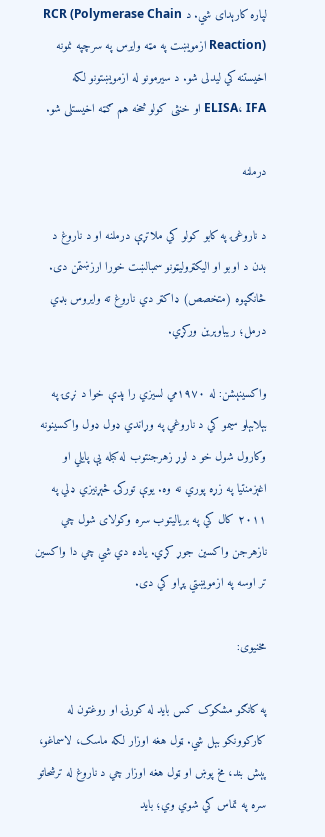لپاره کارېدای شي. د RCR (Polymerase Chain Reaction) ازمویښت په مټه وایرس په سرچپه نمونه اخیستنه کي لیدلی شو. د سیرمونو له ازمویښتونو لکه ELISA، IFA او خنثی کولو څخه هم ګټه اخیستلی شو.

درملنه

د ناروغۍ په کابو کولو کي ملاتړې درملنه او د ناروغ د بدن د اوبو او الیکټرولیټونو سمبالښت خورا ارزښتمن دی. څانګپوه (متخصص) ډاکټر دي ناروغ ته وایروس بډي درمل؛ ریباوېرین ورکړي.

واکسینېشن: له ۱۹۷۰مي لسیزي را پدې خوا د نړۍ په بېلابېلو سیمو کي د ناروغي په وړاندي ډول ډول واکسینونه وکارول شول خو د لوړ زهرجنتوب له کبله یې پایلي او اغېزمنتیا په زړه پوري نه وه. یوې تورکۍ څېړنیزي ډلي په ۲۰۱۱ کال کي په بریالیتوب سره وکولای شول چي نازهرجن واکسین جوړ کړي. یاده دي شي چي دا واکسین تر اوسه په ازمویښتي پړاو کي دی.

مخنیوی:

په کانګو مشکوک کس باید له کورنۍ او روغتون له کارکوونکو بېل شي. ټول هغه اوزار لکه ماسک، لاسماغو، پېش بند، مخ پوښ او ټول هغه اوزار چي د ناروغ له ترشحاتو سره په تماس کي شوي وي؛ باید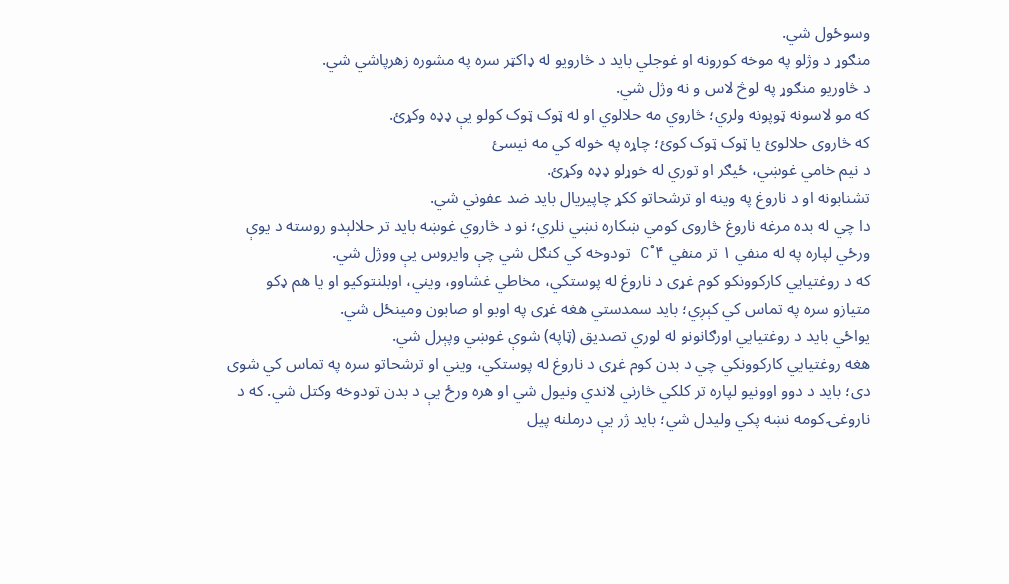وسوځول شي.
منګوړ د وژلو په موخه کورونه او غوجلي باید د څارویو له ډاکټر سره په مشوره زهرپاشي شي.
د څاوریو منګوړ په لوڅ لاس و نه وژل شي.
که مو لاسونه ټوپونه ولري؛ څاروي مه حلالوي او له ټوک ټوک کولو یې ډډه وکړئ.
که څاروی حلالوئ یا ټوک ټوک کوئ؛ چاړه په خوله کي مه نیسئ
د نیم خامي غوښي، ځیګر او توري له خوړلو ډډه وکړئ.
تشنابونه او د ناروغ په وینه او ترشحاتو ککړ چاپیریال باید ضد عفوني شي.
دا چي له بده مرغه ناروغ څاروی کومي ښکاره نښي نلري؛ نو د څاروي غوښه باید تر حلالېدو روسته د یوې ورځي لپاره په له منفي ۱ تر منفي ۴˚C تودوخه کي کنګل شي چې وایروس یې ووژل شي.
که د روغتیايي کارکوونکو کوم غړی د ناروغ له پوستکي، مخاطي غشاوو، ویني، اوبلنتوکیو او یا هم ډکو متیازو سره په تماس کي کېږي؛ باید سمدستي هغه غړی په اوبو او صابون ومینځل شي.
یواځي باید د روغتیايي اورګانونو له لوري تصدیق (ټاپه) شوې غوښي وپېرل شي.
هغه روغتیايي کارکوونکي چي د بدن کوم غړی د ناروغ له پوستکي، ویني او ترشحاتو سره په تماس کي شوی دی؛ باید د دوو اوونیو لپاره تر کلکي څارني لاندي ونیول شي او هره ورځ یې د بدن تودوخه وکتل شي. که د ناروغۍ کومه نښه پکي ولیدل شي؛ باید ژر یې درملنه پیل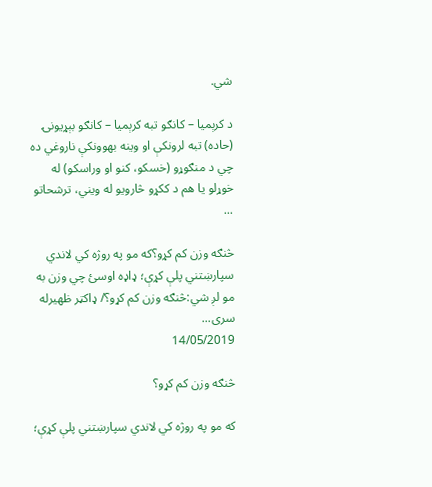شي.

د کرېمیا – کانګو تبه کرېمیا – کانګو بېړیونۍ (حاده) تبه لرونکې او وینه بهوونکې ناروغي ده چي د منګوړو (خسکو، کنو او وراسکو) له خوړلو یا هم د ککړو څارویو له ویني، ترشحاتو ...

څنګه وزن کم کړو؟که مو په روژه کي لاندي سپارښتني پلې کړې؛ ډاډه اوسئ چي وزن به مو لږ شي:څنګه وزن کم کړو؟/ ډاکټر ظهيرله سری...
14/05/2019

څنګه وزن کم کړو؟

که مو په روژه کي لاندي سپارښتني پلې کړې؛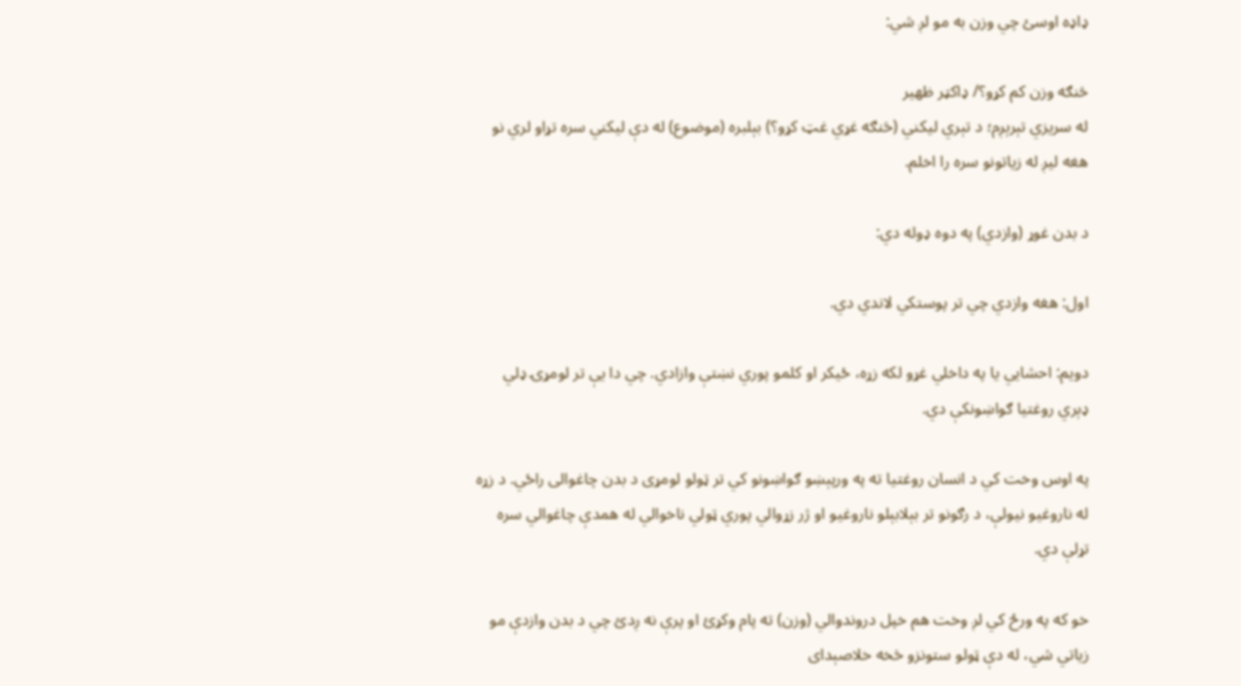ډاډه اوسئ چي وزن به مو لږ شي:

څنګه وزن کم کړو؟/ ډاکټر ظهير
له سریزي تېرېږم؛ د تېري لیکني (څنګه غړي غټ کړو؟) بېلبره (موضوع) له دې لیکني سره تړاو لري نو هغه لیږ له زیاتونو سره را اخلم.

د بدن غوړ (وازدي) په دوه ډوله دي:

اول: هغه وازدي چي تر پوستکي لاندي دي.

دویم: احشايي یا په داخلي غړو لکه زړه، ځیکر او کلمو پوري نښتې وازادي. چي دا یې تر لومړۍ ډلي ډېري روغتیا ګواښونکې دي.

په اوس وخت کي د انسان روغتيا ته په ورپېښو ګواښونو کي تر ټولو لومړی د بدن چاغوالی راځي. د زړه له ناروغيو نيولې، د رګونو تر بېلابېلو ناروغيو او ژر زړوالي پوري ټولي ناخوالي له همدې چاغوالي سره تړلې دي.

خو که په ورځ کي لږ وخت هم خپل دروندوالي (وزن) ته پام وکړئ او پرې نه ږدئ چي د بدن وازدې مو زياتي شي، له دې ټولو ستونزو څخه خلاصېدای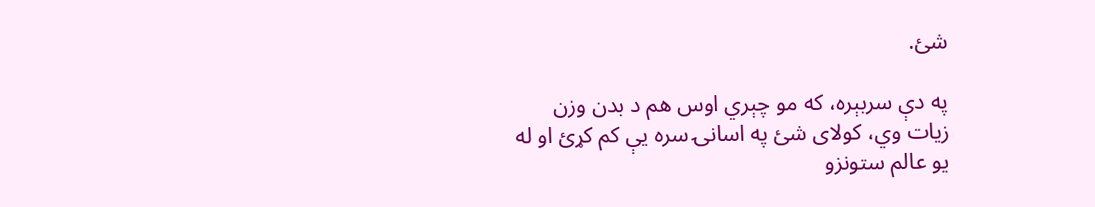شئ.

په دې سربېره، که مو چېري اوس هم د بدن وزن زيات وي، کولای شئ په اسانۍ سره يې کم کړئ او له يو عالم ستونزو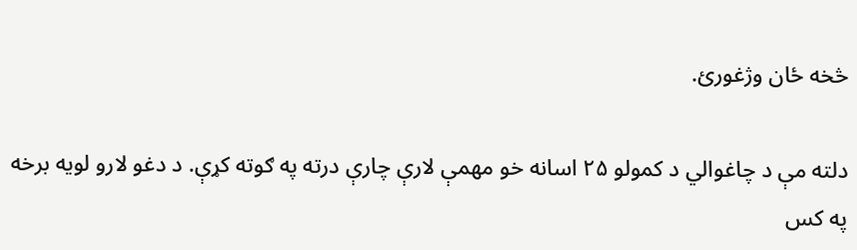څخه ځان وژغورئ.

دلته مې د چاغوالي د کمولو ۲۵ اسانه خو مهمې لارې چارې درته په ګوته کړې. د دغو لارو لويه برخه په کس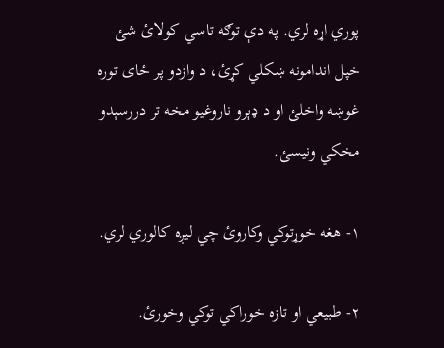پوري اړه لري. په دې توګه تاسي کولائ شئ خپل اندامونه ښکلي کړئ، د وازدو پر ځای توره غوښه واخلئ او د ډېرو ناروغيو مخه تر دررسېدو مخکي ونيسئ.

۱- هغه خوړتوکي وکاروئ چي لیږه کالوري لري.

۲- طبیعي او تازه خوراکي توکي وخورئ.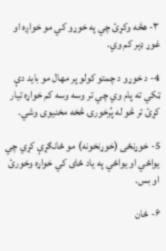۳- هڅه وکړئ چي په خوړو کي مو خواږه او غوړ ډېر کم وي.

4- د خوړو د چمتو کولو پر مهال مو باید دې ټکي ته پام وي چي تر وسه وسه کم خواړه تیار کړئ تر څو له پُرخورۍ څخه مخنیوی وشي.

5- خوړنځی (خوړنخونه) مو ځانګړې کړي چي یواځي او یواځي په یاد ځای کي خواړه وخورئ او بس.

۶- ځان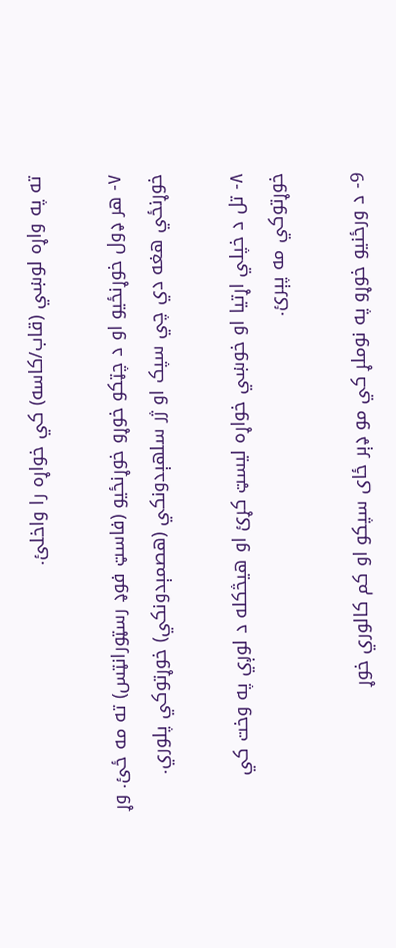ته په واړه لوښي (قاب/کاسه) کي خواړه را واخلئ.

۷- هر ډول خوړنځیو او د چټکو خوړو خوړنځیو (فاسټ فوډ رسټورانټس) ته مه ځئ. وړ خوړنځي هغه دي چي سپک او ژر سلهېدونکي (هصمېدونکي) خوړتوکي پلوري.

۸- تل د خپلي اړتیا او خوښي خواړه لیسټ کړئ او هیڅکله د لوږي په وخت کي خوړتوکي مه پېرئ.

9- د ورځنیو خوړو په نوملړ کي مو ډېر ځای سپکو او کم کالوري خوړ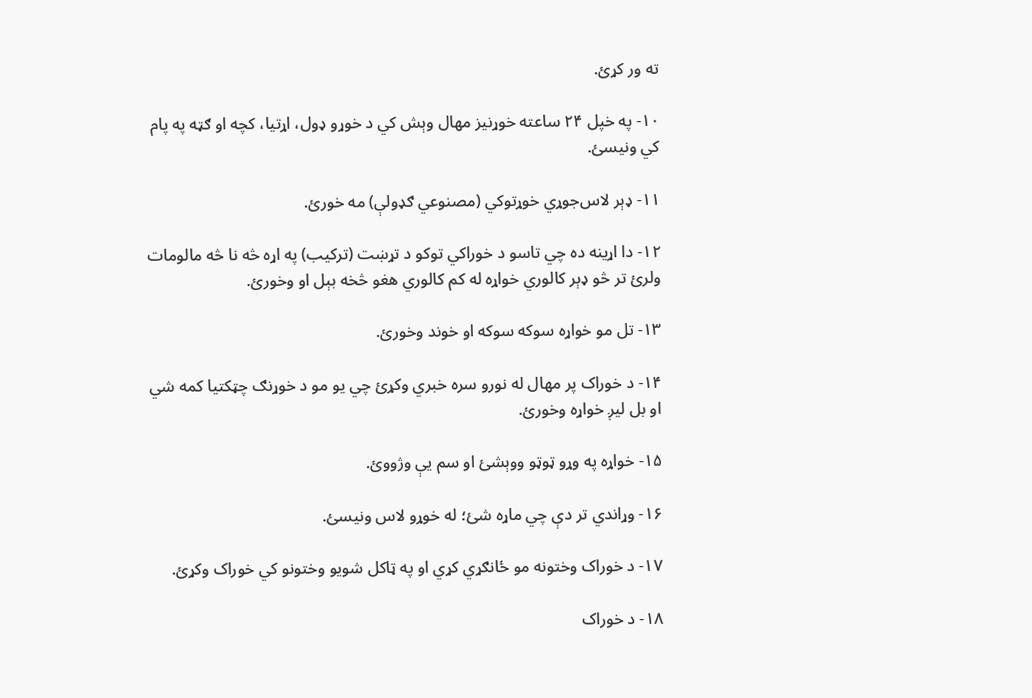ته ور کړئ.

۱۰- په خپل ۲۴ ساعته خوړنیز مهال وېش کي د خوړو ډول، اړتیا، کچه او ګټه په پام کي ونیسئ.

۱۱- ډېر لاس‌جوړي خوړتوکي (مصنوعي ګډولې) مه خورئ.

۱۲- دا اړینه ده چي تاسو د خوراکي توکو د تړښت (ترکیب) په اړه څه نا څه مالومات ولرئ تر څو ډېر کالوري خواړه له کم کالوري هغو څخه بېل او وخورئ.

۱۳- تل مو خواړه سوکه سوکه او خوند وخورئ.

۱۴- د خوراک پر مهال له نورو سره خبري وکړئ چي یو مو د خوړنګ چټکتیا کمه شي او بل لیږ خواړه وخورئ.

۱۵- خواړه په وړو ټوټو ووېشئ او سم یې وژووئ.

۱۶- وړاندي تر دې چي ماړه شئ؛ له خوړو لاس ونیسئ.

۱۷- د خوراک وختونه مو ځانګړي کړي او په ټاکل شویو وختونو کي خوراک وکړئ.

۱۸- د خوراک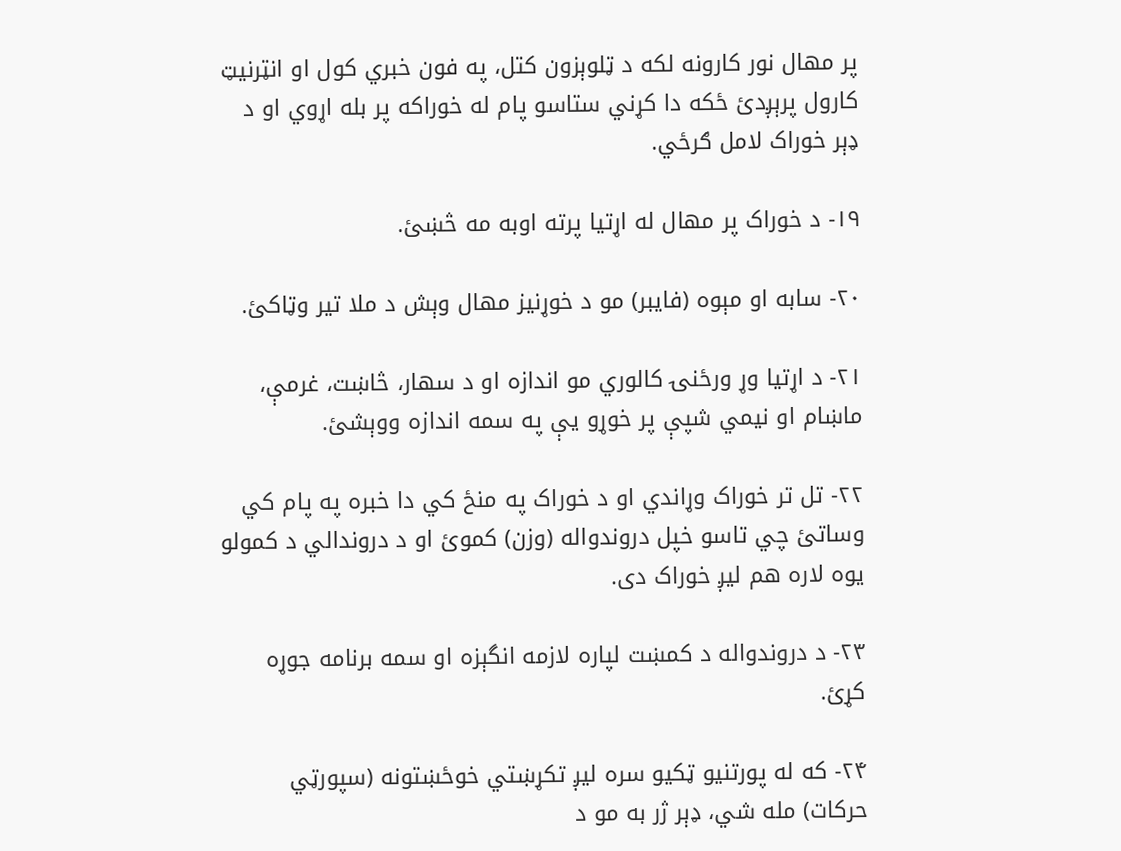پر مهال نور کارونه لکه د ټلوېزون کتل، په فون خبري کول او انټرنیټ کارول پرېږدئ ځکه دا کړني ستاسو پام له خوراکه پر بله اړوي او د ډېر خوراک لامل ګرځي.

۱۹- د خوراک پر مهال له اړتیا پرته اوبه مه څښئ.

۲۰- سابه او مېوه (فایبر) مو د خوړنیز مهال وېش د ملا تیر وټاکئ.

۲۱- د اړتیا وړ ورځنۍ کالوري مو اندازه او د سهار، څاښت، غرمې، ماښام او نیمي شپې پر خوړو یې په سمه اندازه ووېشئ.

۲۲- تل تر خوراک وړاندي او د خوراک په منځ کي دا خبره په پام کي وساتئ چي تاسو خپل دروندواله (وزن) کموئ او د دروندالي د کمولو یوه لاره هم لیږ خوراک دی.

۲۳- د دروندواله د کمښت لپاره لازمه انگېزه او سمه برنامه جوړه کړئ.

۲۴- که له پورتنیو ټکیو سره لیږ تکړښتي خوځښتونه (سپورټي حرکات) مله شي، ډېر ژر به مو د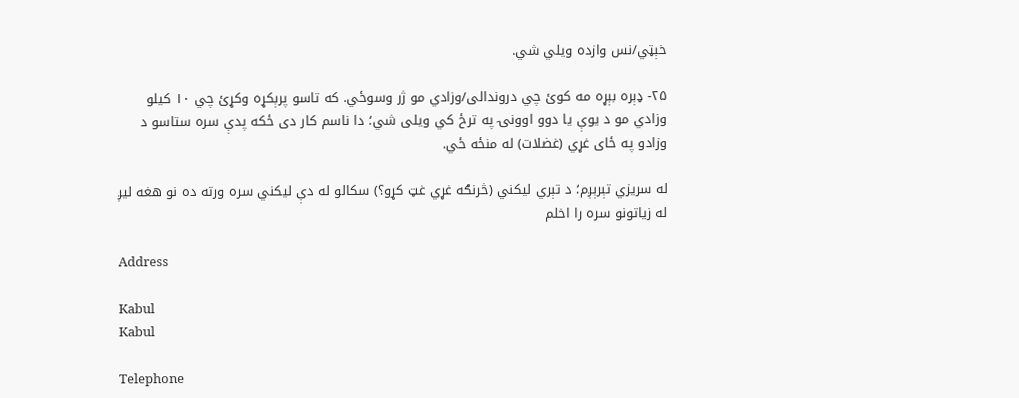خېټي/نس وازده ویلي شي.

۲۵- ډېره بېړه مه کوئ چي دروندالی/وزادي مو ژر وسوځي. که تاسو پرېکړه وکړئ چي ۱۰ کیلو وزادي مو د یوې یا دوو اوونۍ په ترځ کي ویلی شي؛ دا ناسم کار دی ځکه پدې سره ستاسو د وزادو په ځای غړي (غضلات) له منځه ځي.

له سریزي تېرېږم؛ د تېري لیکني (څرنګه غړي غټ کړو؟) سکالو له دې لیکني سره ورته ده نو هغه لیږ له زیاتونو سره را اخلم

Address

Kabul
Kabul

Telephone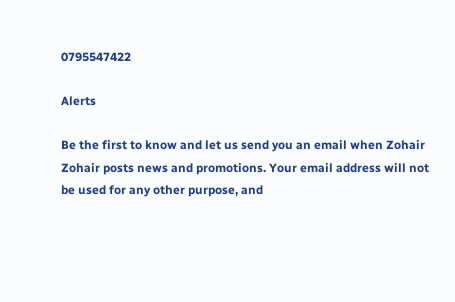0795547422

Alerts

Be the first to know and let us send you an email when Zohair Zohair posts news and promotions. Your email address will not be used for any other purpose, and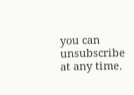you can unsubscribe at any time.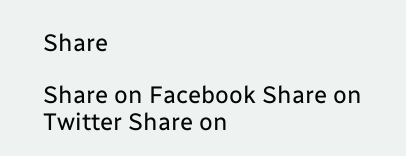Share

Share on Facebook Share on Twitter Share on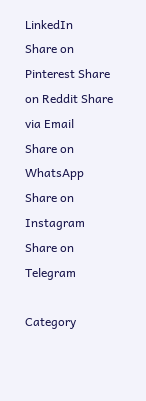LinkedIn
Share on Pinterest Share on Reddit Share via Email
Share on WhatsApp Share on Instagram Share on Telegram

Category